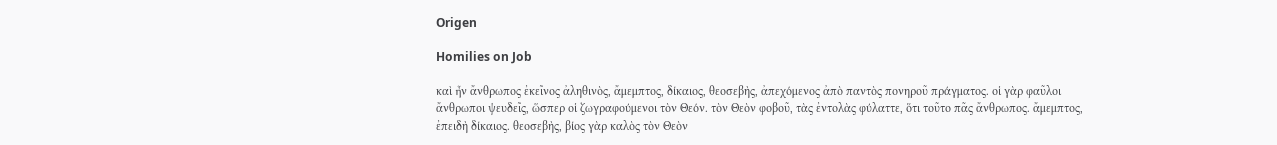Origen

Homilies on Job

καὶ ἦν ἄνθρωπος ἐκεῖνος ἀληθινὸς, ἄμεμπτος, δίκαιος, θεοσεβὴς, ἀπεχόμενος ἀπὸ παντὸς πονηροῦ πράγματος. οἱ γὰρ φαῦλοι ἄνθρωποι ψευδεῖς, ὥσπερ οἱ ζωγραφούμενοι τὸν Θεόν. τὸν Θεὸν φοβοῦ, τὰς ἐντολὰς φύλαττε, ὅτι τοῦτο πᾶς ἄνθρωπος. ἄμεμπτος, ἐπειδὴ δίκαιος. θεοσεβὴς, βίος γὰρ καλὸς τὸν Θεὸν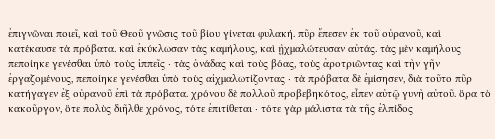ἐπιγνῶναι ποιεῖ, καὶ τοῦ Θεοῦ γνῶσις τοῦ βίου γίνεται φυλακή. πῦρ ἔπεσεν ἐκ τοῦ οὐρανοῦ, καὶ κατέκαυσε τὰ πρόβατα. καὶ ἐκύκλωσαν τὰς καμήλους, καὶ ᾐχμαλώτευσαν αὐτάς. τὰς μὲν καμήλους πεποίηκε γενέσθαι ὑπὸ τοὺς ἱππεῖς · τὰς ὀνάδας καὶ τοὺς βόας, τοὺς ἀροτριῶντας καὶ τὴν γῆν ἐργαζομένους, πεποίηκε γενέσθαι ὑπὸ τοὺς αἰχμαλωτίζοντας · τὰ πρόβατα δὲ ἐμίσησεν, διὰ τοῦτο πῦρ κατήγαγεν ἐξ οὐρανοῦ ἐπὶ τὰ πρόβατα. χρόνου δὲ πολλοῦ προβεβηκότος, εἶπεν αὐτῷ γυνὴ αὐτοῦ. ὅρα τὸ κακοῦργον, ὅτε πολὺς διῆλθε χρόνος, τότε ἐπιτίθεται · τότε γὰρ μάλιστα τὰ τῆς ἐλπίδος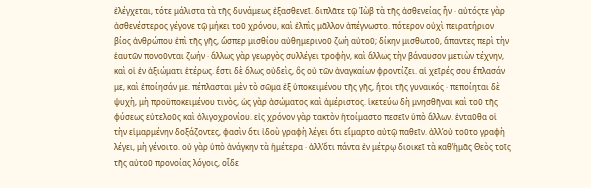ἐλέγχεται, τότε μάλιστα τὰ τῆς δυνάμεως ἐξασθενεῖ. διπλᾶτε τῷ Ἰὼβ τὰ τῆς ἀσθενείας ἦν · αὐτόςτε γὰρ ἀσθενέστερος γέγονε τῷ μήκει τοῦ χρόνου, καὶ ἐλπὶς μᾶλλον ἀπέγνωστο. πότερον οὐχὶ πειρατήριον βίος ἀνθρώπου ἐπὶ τῆς γῆς, ὥσπερ μισθίου αὐθημερινοῦ ζωὴ αὐτοῦ; δίκην μισθωτοῦ, ἅπαντες περὶ τὴν ἑαυτῶν πονοῦνται ζωήν · ἄλλως γὰρ γεωργὸς συλλέγει τροφὴν, καὶ ἄλλως τὴν βάναυσον μετιὼν τέχνην, καὶ οἱ ἐν ἀξιώματι ἑτέρως. ἔστι δὲ ὅλως οὐδεὶς, ὃς οὐ τῶν ἀναγκαίων φροντίζει. αἱ χεῖρές σου ἔπλασάν με, καὶ ἐποίησάν με. πέπλασται μὲν τὸ σῶμα ἐξ ὑποκειμένου τῆς γῆς, ἤτοι τῆς γυναικός · πεποίηται δὲ ψυχὴ, μὴ προϋποκειμένου τινὸς, ὡς γὰρ ἀσώματος καὶ ἀμέριστος. ἱκετεύω δὴ μνησθῆναι καὶ τοῦ τῆς φύσεως εὐτελοῦς καὶ ὀλιγοχρονίου. εἰς χρόνον γὰρ τακτὸν ἡτοίμαστο πεσεῖν ὑπὸ ἄλλων. ἐνταῦθα οἱ τὴν εἱμαρμένην δοξάζοντες, φασὶν ὅτι ἰδοὺ γραφὴ λέγει ὅτι εἵμαρτο αὐτῷ παθεῖν. ἀλλ’οὐ τοῦτο γραφὴ λέγει, μὴ γένοιτο. οὐ γὰρ ὑπὸ ἀνάγκην τὰ ἡμέτερα · ἀλλ’ὅτι πάντα ἐν μέτρῳ διοικεῖ τὰ καθ’ἡμᾶς Θεὸς τοῖς τῆς αὐτοῦ προνοίας λόγοις, οἶδε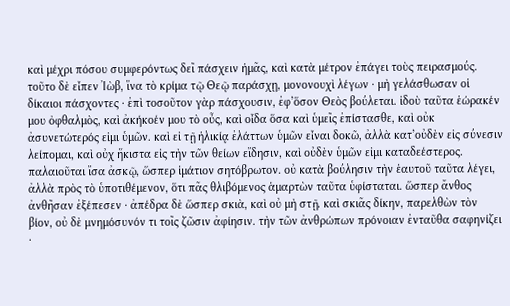καὶ μέχρι πόσου συμφερόντως δεῖ πάσχειν ἡμᾶς, καὶ κατὰ μέτρον ἐπάγει τοὺς πειρασμούς. τοῦτο δὲ εἶπεν Ἰὼβ, ἵνα τὸ κρίμα τῷ Θεῷ παράσχῃ, μονονουχὶ λέγων · μὴ γελάσθωσαν οἱ δίκαιοι πάσχοντες · ἐπὶ τοσοῦτον γὰρ πάσχουσιν, ἐφ’ὅσον Θεὸς βούλεται. ἰδοὺ ταῦτα ἑώρακέν μου ὀφθαλμὸς, καὶ ἀκήκοέν μου τὸ οὖς, καὶ οἶδα ὅσα καὶ ὑμεῖς ἐπίστασθε, καὶ οὐκ ἀσυνετώτερός εἰμι ὑμῶν. καὶ εἰ τῇ ἡλικίᾳ ἐλάττων ὑμῶν εἶναι δοκῶ, ἀλλὰ κατ’οὐδὲν εἰς σύνεσιν λείπομαι, καὶ οὐχ ἥκιστα εἰς τὴν τῶν θείων εἴδησιν, καὶ οὐδὲν ὑμῶν εἰμι καταδεέστερος. παλαιοῦται ἴσα ἀσκῷ, ὥσπερ ἱμάτιον σητόβρωτον. οὐ κατὰ βούλησιν τὴν ἑαυτοῦ ταῦτα λέγει, ἀλλὰ πρὸς τὸ ὑποτιθέμενον, ὅτι πᾶς θλιβόμενος ἁμαρτὼν ταῦτα ὑφίσταται. ὥσπερ ἄνθος ἀνθῆσαν ἐξέπεσεν · ἀπέδρα δὲ ὥσπερ σκιὰ, καὶ οὐ μὴ στῇ. καὶ σκιᾶς δίκην, παρελθὼν τὸν βίον, οὐ δὲ μνημόσυνόν τι τοῖς ζῶσιν ἀφίησιν. τὴν τῶν ἀνθρώπων πρόνοιαν ἐνταῦθα σαφηνίζει ·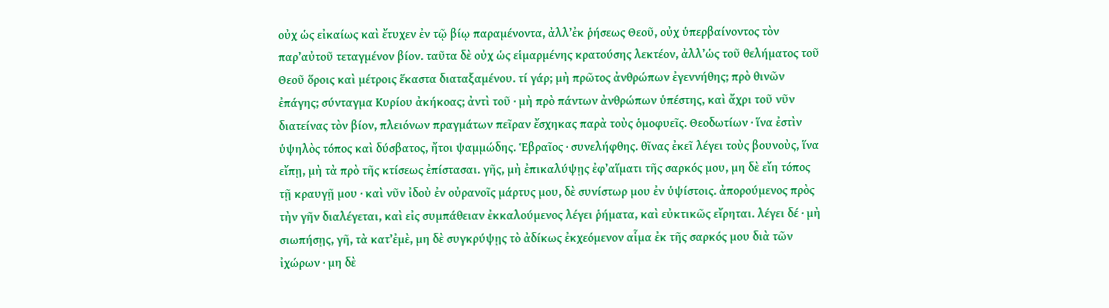οὐχ ὡς εἰκαίως καὶ ἔτυχεν ἐν τῷ βίῳ παραμένοντα, ἀλλ’ἐκ ῥήσεως Θεοῦ, οὐχ ὑπερβαίνοντος τὸν παρ’αὐτοῦ τεταγμένον βίον. ταῦτα δὲ οὐχ ὡς εἱμαρμένης κρατούσης λεκτέον, ἀλλ’ὡς τοῦ θελήματος τοῦ Θεοῦ ὅροις καὶ μέτροις ἕκαστα διαταξαμένου. τί γάρ; μὴ πρῶτος ἀνθρώπων ἐγεννήθης; πρὸ θινῶν ἐπάγης; σύνταγμα Κυρίου ἀκήκοας; ἀντὶ τοῦ · μὴ πρὸ πάντων ἀνθρώπων ὑπέστης, καὶ ἄχρι τοῦ νῦν διατείνας τὸν βίον, πλειόνων πραγμάτων πεῖραν ἔσχηκας παρὰ τοὺς ὁμοφυεῖς. Θεοδωτίων · ἵνα ἐστὶν ὑψηλὸς τόπος καὶ δύσβατος, ἤτοι ψαμμώδης. Ἑβραῖος · συνελήφθης. θῖνας ἐκεῖ λέγει τοὺς βουνοὺς, ἵνα εἴπῃ, μὴ τὰ πρὸ τῆς κτίσεως ἐπίστασαι. γῆς, μὴ ἐπικαλύψῃς ἐφ’αἵματι τῆς σαρκός μου, μη δὲ εἴη τόπος τῇ κραυγῇ μου · καὶ νῦν ἰδοὺ ἐν οὐρανοῖς μάρτυς μου, δὲ συνίστωρ μου ἐν ὑψίστοις. ἀπορούμενος πρὸς τὴν γῆν διαλέγεται, καὶ εἰς συμπάθειαν ἐκκαλούμενος λέγει ῥήματα, καὶ εὐκτικῶς εἴρηται. λέγει δέ · μὴ σιωπήσῃς, γῆ, τὰ κατ’ἐμὲ, μη δὲ συγκρύψῃς τὸ ἀδίκως ἐκχεόμενον αἷμα ἐκ τῆς σαρκός μου διὰ τῶν ἰχώρων · μη δὲ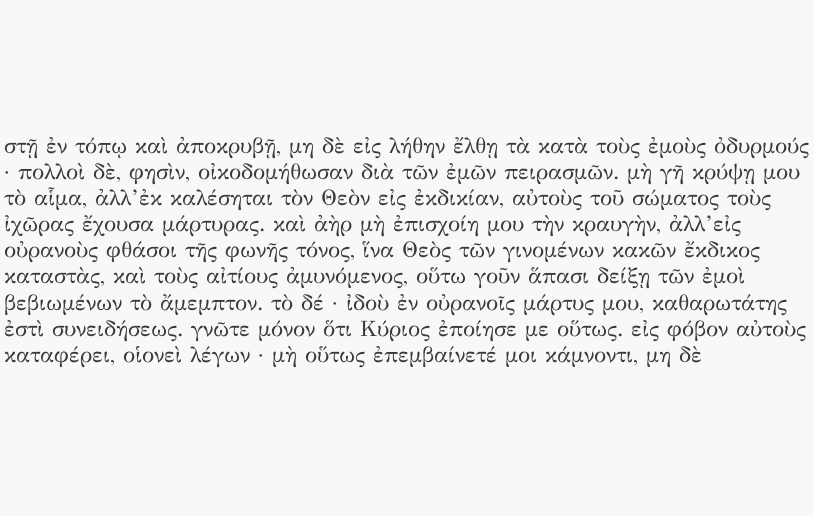στῇ ἐν τόπῳ καὶ ἀποκρυβῇ, μη δὲ εἰς λήθην ἔλθῃ τὰ κατὰ τοὺς ἐμοὺς ὀδυρμούς · πολλοὶ δὲ, φησὶν, οἰκοδομήθωσαν διὰ τῶν ἐμῶν πειρασμῶν. μὴ γῆ κρύψῃ μου τὸ αἷμα, ἀλλ’ἐκ καλέσηται τὸν Θεὸν εἰς ἐκδικίαν, αὐτοὺς τοῦ σώματος τοὺς ἰχῶρας ἔχουσα μάρτυρας. καὶ ἀὴρ μὴ ἐπισχοίη μου τὴν κραυγὴν, ἀλλ’εἰς οὐρανοὺς φθάσοι τῆς φωνῆς τόνος, ἵνα Θεὸς τῶν γινομένων κακῶν ἔκδικος καταστὰς, καὶ τοὺς αἰτίους ἀμυνόμενος, οὕτω γοῦν ἅπασι δείξῃ τῶν ἐμοὶ βεβιωμένων τὸ ἄμεμπτον. τὸ δέ · ἰδοὺ ἐν οὐρανοῖς μάρτυς μου, καθαρωτάτης ἐστὶ συνειδήσεως. γνῶτε μόνον ὅτι Κύριος ἐποίησε με οὕτως. εἰς φόβον αὐτοὺς καταφέρει, οἱονεὶ λέγων · μὴ οὕτως ἐπεμβαίνετέ μοι κάμνοντι, μη δὲ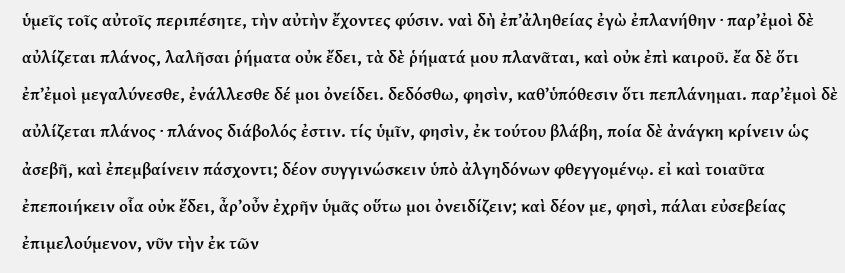ὑμεῖς τοῖς αὐτοῖς περιπέσητε, τὴν αὐτὴν ἔχοντες φύσιν. ναὶ δὴ ἐπ’ἀληθείας ἐγὼ ἐπλανήθην · παρ’ἐμοὶ δὲ αὐλίζεται πλάνος, λαλῆσαι ῥήματα οὐκ ἔδει, τὰ δὲ ῥήματά μου πλανᾶται, καὶ οὐκ ἐπὶ καιροῦ. ἔα δὲ ὅτι ἐπ’ἐμοὶ μεγαλύνεσθε, ἐνάλλεσθε δέ μοι ὀνείδει. δεδόσθω, φησὶν, καθ’ὑπόθεσιν ὅτι πεπλάνημαι. παρ’ἐμοὶ δὲ αὐλίζεται πλάνος · πλάνος διάβολός ἐστιν. τίς ὑμῖν, φησὶν, ἐκ τούτου βλάβη, ποία δὲ ἀνάγκη κρίνειν ὡς ἀσεβῆ, καὶ ἐπεμβαίνειν πάσχοντι; δέον συγγινώσκειν ὑπὸ ἀλγηδόνων φθεγγομένῳ. εἰ καὶ τοιαῦτα ἐπεποιήκειν οἷα οὐκ ἔδει, ἆρ’οὖν ἐχρῆν ὑμᾶς οὕτω μοι ὀνειδίζειν; καὶ δέον με, φησὶ, πάλαι εὐσεβείας ἐπιμελούμενον, νῦν τὴν ἐκ τῶν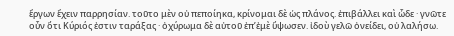ἔργων ἔχειν παρρησίαν. τοῦτο μὲν οὐ πεποίηκα, κρίνομαι δὲ ὡς πλάνος. ἐπιβάλλει καὶ ὧδε · γνῶτε οὖν ὅτι Κύριός ἐστιν ταράξας · ὀχύρωμα δὲ αὐτοῦ ἐπ’ἐμὲ ὕψωσεν. ἰδοὺ γελῶ ὀνείδει, οὐ λαλήσω.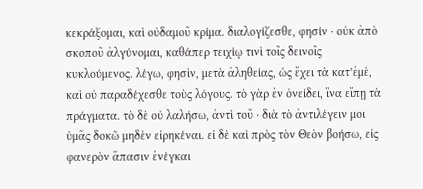κεκράξομαι, καὶ οὐδαμοῦ κρίμα. διαλογίζεσθε, φησίν · οὐκ ἀπὸ σκοποῦ ἀλγύνομαι, καθάπερ τειχίῳ τινὶ τοῖς δεινοῖς κυκλούμενος. λέγω, φησὶν, μετὰ ἀληθείας, ὡς ἔχει τὰ κατ’ἐμὲ, καὶ οὐ παραδέχεσθε τοὺς λόγους. τὸ γὰρ ἐν ὀνείδει, ἵνα εἴπῃ τὰ πράγματα. τὸ δὲ οὐ λαλήσω, ἀντὶ τοῦ · διὰ τὸ ἀντιλέγειν μοι ὑμᾶς δοκῶ μηδὲν εἰρηκέναι. εἰ δὲ καὶ πρὸς τὸν Θεὸν βοήσω, εἰς φανερὸν ἅπασιν ἐνέγκαι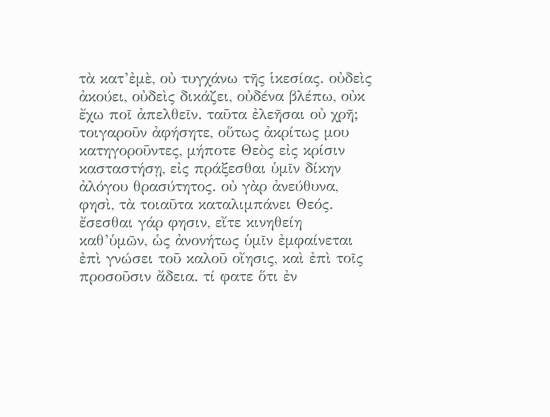τὰ κατ’ἐμὲ, οὐ τυγχάνω τῆς ἱκεσίας. οὐδεὶς ἀκούει, οὐδεὶς δικάζει, οὐδένα βλέπω, οὐκ ἔχω ποῖ ἀπελθεῖν. ταῦτα ἐλεῆσαι οὐ χρῆ; τοιγαροῦν ἀφήσητε, οὕτως ἀκρίτως μου κατηγοροῦντες, μήποτε Θεὸς εἰς κρίσιν κασταστήσῃ, εἰς πράξεσθαι ὑμῖν δίκην ἀλόγου θρασύτητος. οὐ γὰρ ἀνεύθυνα, φησὶ, τὰ τοιαῦτα καταλιμπάνει Θεός. ἔσεσθαι γάρ φησιν, εἴτε κινηθείη καθ’ὑμῶν, ὡς ἀνονήτως ὑμῖν ἐμφαίνεται ἐπὶ γνώσει τοῦ καλοῦ οἴησις, καὶ ἐπὶ τοῖς προσοῦσιν ἄδεια. τί φατε ὅτι ἐν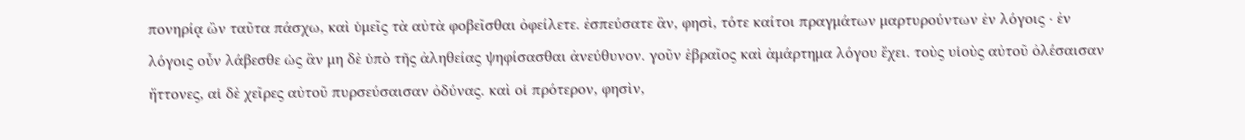πονηρίᾳ ὢν ταῦτα πάσχω, καὶ ὑμεῖς τὰ αὐτὰ φοβεῖσθαι ὀφείλετε. ἐσπεύσατε ἂν, φησὶ, τότε καίτοι πραγμάτων μαρτυρούντων ἐν λόγοις · ἐν λόγοις οὖν λάβεσθε ὡς ἂν μη δὲ ὑπὸ τῆς ἀληθείας ψηφίσασθαι ἀνεύθυνον. γοῦν ἑβραῖος καὶ ἁμάρτημα λόγου ἔχει. τοὺς υἱοὺς αὐτοῦ ὀλέσαισαν ἥττονες, αἱ δὲ χεῖρες αὐτοῦ πυρσεύσαισαν ὀδύνας. καὶ οἱ πρότερον, φησὶν,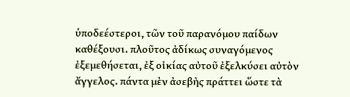ὑποδεέστεροι, τῶν τοῦ παρανόμου παίδων καθέξουσι. πλοῦτος ἀδίκως συναγόμενος ἐξεμεθήσεται, ἐξ οἰκίας αὐτοῦ ἐξελκύσει αὐτὸν ἄγγελος. πάντα μὲν ἀσεβὴς πράττει ὥστε τὰ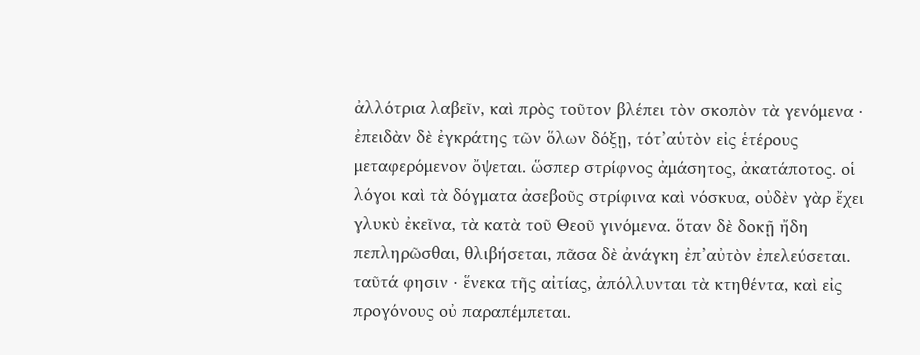ἀλλότρια λαβεῖν, καὶ πρὸς τοῦτον βλέπει τὸν σκοπὸν τὰ γενόμενα · ἐπειδὰν δὲ ἐγκράτης τῶν ὅλων δόξῃ, τότ’αὑτὸν εἰς ἑτέρους μεταφερόμενον ὄψεται. ὥσπερ στρίφνος ἀμάσητος, ἀκατάποτος. οἱ λόγοι καὶ τὰ δόγματα ἀσεβοῦς στρίφινα καὶ νόσκυα, οὐδὲν γὰρ ἔχει γλυκὺ ἐκεῖνα, τὰ κατὰ τοῦ Θεοῦ γινόμενα. ὅταν δὲ δοκῇ ἤδη πεπληρῶσθαι, θλιβήσεται, πᾶσα δὲ ἀνάγκη ἐπ’αὐτὸν ἐπελεύσεται. ταῦτά φησιν · ἕνεκα τῆς αἰτίας, ἀπόλλυνται τὰ κτηθέντα, καὶ εἰς προγόνους οὐ παραπέμπεται.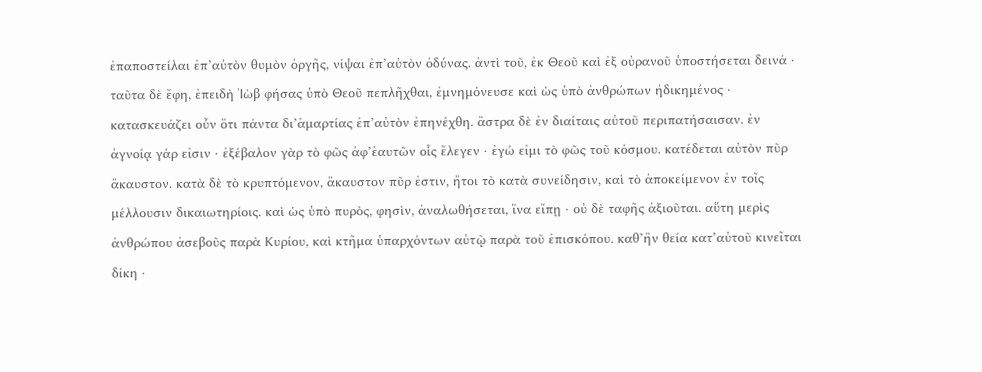ἐπαποστείλαι ἐπ’αὐτὸν θυμὸν ὀργῆς, νίψαι ἐπ’αὐτὸν ὀδύνας. ἀντὶ τοῦ, ἐκ Θεοῦ καὶ ἐξ οὐρανοῦ ὑποστήσεται δεινά · ταῦτα δὲ ἔφη, ἐπειδὴ Ἰὼβ φήσας ὑπὸ Θεοῦ πεπλῆχθαι, ἐμνημόνευσε καὶ ὡς ὑπὸ ἀνθρώπων ἠδικημένος · κατασκευάζει οὖν ὅτι πάντα δι’ἁμαρτίας ἐπ’αὐτὸν ἐπηνέχθη. ἄστρα δὲ ἐν διαίταις αὐτοῦ περιπατήσαισαν. ἐν ἀγνοίᾳ γάρ εἰσιν · ἐξέβαλον γὰρ τὸ φῶς ἀφ’ἑαυτῶν οἷς ἔλεγεν · ἐγώ εἰμι τὸ φῶς τοῦ κόσμου. κατέδεται αὐτὸν πῦρ ἄκαυστον. κατὰ δὲ τὸ κρυπτόμενον, ἄκαυστον πῦρ ἐστιν, ἤτοι τὸ κατὰ συνείδησιν, καὶ τὸ ἀποκείμενον ἐν τοῖς μέλλουσιν δικαιωτηρίοις. καὶ ὡς ὑπὸ πυρὸς, φησὶν, ἀναλωθήσεται, ἵνα εἴπῃ · οὐ δὲ ταφῆς ἀξιοῦται. αὕτη μερὶς ἀνθρώπου ἀσεβοῦς παρὰ Κυρίου, καὶ κτῆμα ὑπαρχόντων αὐτῷ παρὰ τοῦ ἐπισκόπου. καθ’ἣν θεία κατ’αὐτοῦ κινεῖται δίκη ·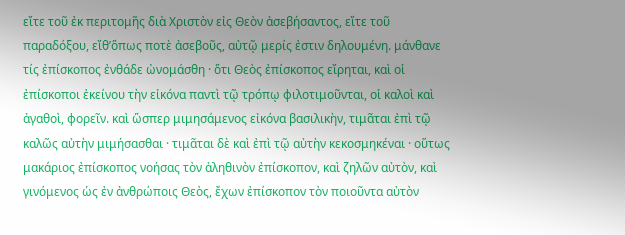εἴτε τοῦ ἐκ περιτομῆς διὰ Χριστὸν εἰς Θεὸν ἀσεβήσαντος, εἴτε τοῦ παραδόξου, εἴθ’ὅπως ποτὲ ἀσεβοῦς, αὐτῷ μερίς ἐστιν δηλουμένη. μάνθανε τίς ἐπίσκοπος ἐνθάδε ὠνομάσθη · ὅτι Θεὸς ἐπίσκοπος εἴρηται, καὶ οἱ ἐπίσκοποι ἐκείνου τὴν εἰκόνα παντὶ τῷ τρόπῳ φιλοτιμοῦνται, οἱ καλοὶ καὶ ἀγαθοὶ, φορεῖν. καὶ ὥσπερ μιμησάμενος εἰκόνα βασιλικὴν, τιμᾶται ἐπὶ τῷ καλῶς αὐτὴν μιμήσασθαι · τιμᾶται δὲ καὶ ἐπὶ τῷ αὐτὴν κεκοσμηκέναι · οὕτως μακάριος ἐπίσκοπος νοήσας τὸν ἀληθινὸν ἐπίσκοπον, καὶ ζηλῶν αὐτὸν, καὶ γινόμενος ὡς ἐν ἀνθρώποις Θεὸς, ἔχων ἐπίσκοπον τὸν ποιοῦντα αὐτὸν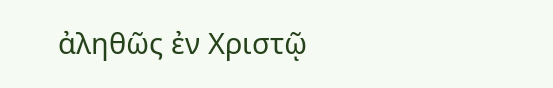ἀληθῶς ἐν Χριστῷ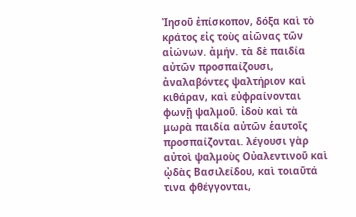Ἰησοῦ ἐπίσκοπον, δόξα καὶ τὸ κράτος εἰς τοὺς αἰῶνας τῶν αἰώνων. ἀμήν. τὰ δὲ παιδία αὐτῶν προσπαίζουσι, ἀναλαβόντες ψαλτήριον καὶ κιθάραν, καὶ εὐφραίνονται φωνῇ ψαλμοῦ. ἰδοὺ καὶ τὰ μωρὰ παιδία αὐτῶν ἑαυτοῖς προσπαίζονται. λέγουσι γὰρ αὐτοὶ ψαλμοὺς Οὐαλεντινοῦ καὶ ᾠδὰς Βασιλείδου, καὶ τοιαῦτά τινα φθέγγονται,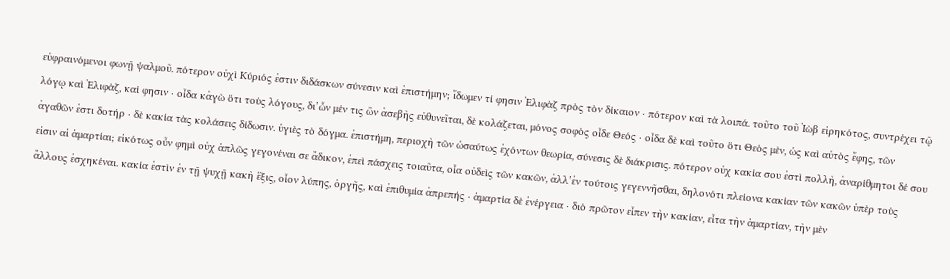εὐφραινόμενοι φωνῇ ψαλμοῦ. πότερον οὐχὶ Κύριός ἐστιν διδάσκων σύνεσιν καὶ ἐπιστήμην; ἴδωμεν τί φησιν Ἐλιφὰζ πρὸς τὸν δίκαιον · πότερον καὶ τὰ λοιπά. τοῦτο τοῦ Ἰὼβ εἰρηκότος, συντρέχει τῷ λόγῳ καὶ Ἐλιφὰζ, καί φησιν · οἶδα κἀγὼ ὅτι τοὺς λόγους, δι’ὧν μέν τις ὢν ἀσεβὴς εὐθυνεῖται, δὲ κολάζεται, μόνος σοφὸς οἶδε Θεός · οἶδα δὲ καὶ τοῦτο ὅτι Θεὸς μὲν, ὡς καὶ αὐτὸς ἔφης, τῶν ἀγαθῶν ἐστι δοτήρ · δὲ κακία τὰς κολάσεις δίδωσιν. ὑγιὲς τὸ δόγμα. ἐπιστήμη, περιοχὴ τῶν ὡσαύτως ἐχόντων θεωρία, σύνεσις δὲ διάκρισις. πότερον οὐχ κακία σου ἐστὶ πολλὴ, ἀναρίθμητοι δέ σου εἰσιν αἱ ἁμαρτίαι; εἰκότως οὖν φημὶ οὐχ ἁπλῶς γεγονέναι σε ἄδικον, ἐπεὶ πάσχεις τοιαῦτα, οἷα οὐδεὶς τῶν κακῶν, ἀλλ’ἐν τούτοις γεγεννῆσθαι, δηλονότι πλείονα κακίαν τῶν κακῶν ὑπὲρ τοὺς ἄλλους ἐσχηκέναι. κακία ἐστὶν ἐν τῇ ψυχῇ κακὴ ἕξις, οἷον λύπης, ὀργῆς, καὶ ἐπιθυμία ἀπρεπής · ἁμαρτία δὲ ἐνέργεια · διὸ πρῶτον εἶπεν τὴν κακίαν, εἶτα τὴν ἁμαρτίαν, τὴν μὲν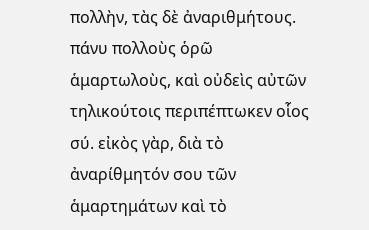πολλὴν, τὰς δὲ ἀναριθμήτους. πάνυ πολλοὺς ὁρῶ ἁμαρτωλοὺς, καὶ οὐδεὶς αὐτῶν τηλικούτοις περιπέπτωκεν οἷος σύ. εἰκὸς γὰρ, διὰ τὸ ἀναρίθμητόν σου τῶν ἁμαρτημάτων καὶ τὸ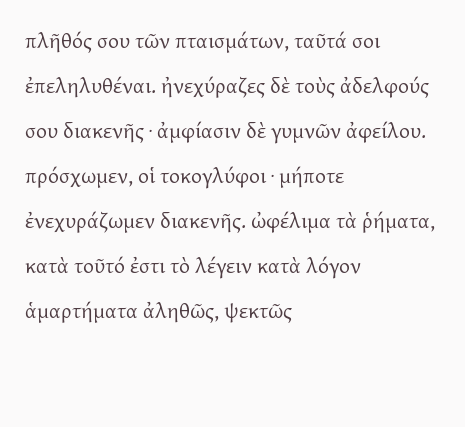πλῆθός σου τῶν πταισμάτων, ταῦτά σοι ἐπεληλυθέναι. ἠνεχύραζες δὲ τοὺς ἀδελφούς σου διακενῆς · ἀμφίασιν δὲ γυμνῶν ἀφείλου. πρόσχωμεν, οἱ τοκογλύφοι · μήποτε ἐνεχυράζωμεν διακενῆς. ὠφέλιμα τὰ ῥήματα, κατὰ τοῦτό ἐστι τὸ λέγειν κατὰ λόγον ἁμαρτήματα ἀληθῶς, ψεκτῶς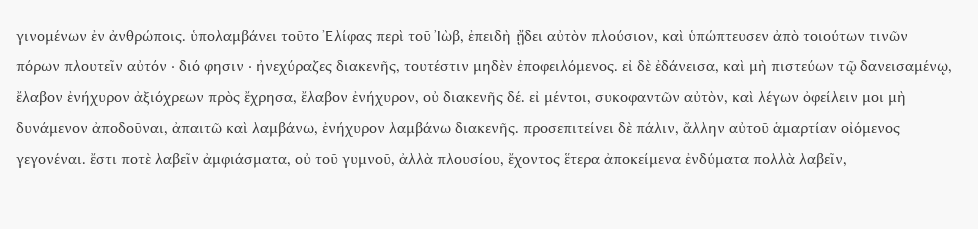γινομένων ἐν ἀνθρώποις. ὑπολαμβάνει τοῦτο Ἐλίφας περὶ τοῦ Ἰὼβ, ἐπειδὴ ᾔδει αὐτὸν πλούσιον, καὶ ὑπώπτευσεν ἀπὸ τοιούτων τινῶν πόρων πλουτεῖν αὐτόν · διό φησιν · ἠνεχύραζες διακενῆς, τουτέστιν μηδὲν ἐποφειλόμενος. εἰ δὲ ἐδάνεισα, καὶ μὴ πιστεύων τῷ δανεισαμένῳ, ἔλαβον ἐνήχυρον ἀξιόχρεων πρὸς ἔχρησα, ἔλαβον ἐνήχυρον, οὐ διακενῆς δέ. εἰ μέντοι, συκοφαντῶν αὐτὸν, καὶ λέγων ὀφείλειν μοι μὴ δυνάμενον ἀποδοῦναι, ἀπαιτῶ καὶ λαμβάνω, ἐνήχυρον λαμβάνω διακενῆς. προσεπιτείνει δὲ πάλιν, ἄλλην αὐτοῦ ἁμαρτίαν οἰόμενος γεγονέναι. ἔστι ποτὲ λαβεῖν ἀμφιάσματα, οὐ τοῦ γυμνοῦ, ἀλλὰ πλουσίου, ἔχοντος ἕτερα ἀποκείμενα ἐνδύματα πολλὰ λαβεῖν,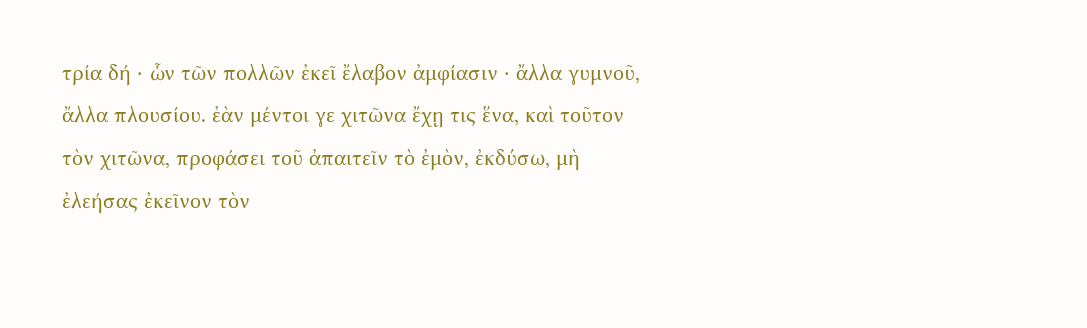τρία δή · ὧν τῶν πολλῶν ἐκεῖ ἔλαβον ἀμφίασιν · ἄλλα γυμνοῦ, ἄλλα πλουσίου. ἐὰν μέντοι γε χιτῶνα ἔχῃ τις ἕνα, καὶ τοῦτον τὸν χιτῶνα, προφάσει τοῦ ἀπαιτεῖν τὸ ἐμὸν, ἐκδύσω, μὴ ἐλεήσας ἐκεῖνον τὸν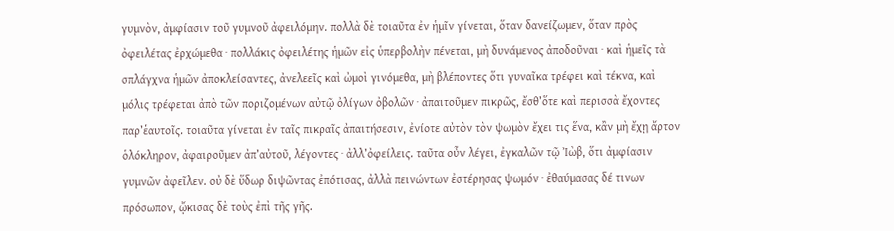γυμνὸν, ἀμφίασιν τοῦ γυμνοῦ ἀφειλόμην. πολλὰ δὲ τοιαῦτα ἐν ἡμῖν γίνεται, ὅταν δανείζωμεν, ὅταν πρὸς ὀφειλέτας ἐρχώμεθα · πολλάκις ὀφειλέτης ἡμῶν εἰς ὑπερβολὴν πένεται, μὴ δυνάμενος ἀποδοῦναι · καὶ ἡμεῖς τὰ σπλάγχνα ἡμῶν ἀποκλείσαντες, ἀνελεεῖς καὶ ὠμοὶ γινόμεθα, μὴ βλέποντες ὅτι γυναῖκα τρέφει καὶ τέκνα, καὶ μόλις τρέφεται ἀπὸ τῶν ποριζομένων αὐτῷ ὀλίγων ὀβολῶν · ἀπαιτοῦμεν πικρῶς, ἔσθ’ὅτε καὶ περισσὰ ἔχοντες παρ’ἑαυτοῖς. τοιαῦτα γίνεται ἐν ταῖς πικραῖς ἀπαιτήσεσιν, ἐνίοτε αὐτὸν τὸν ψωμὸν ἔχει τις ἕνα, κἂν μὴ ἔχῃ ἄρτον ὁλόκληρον, ἀφαιροῦμεν ἀπ’αὐτοῦ, λέγοντες · ἀλλ’ὀφείλεις. ταῦτα οὖν λέγει, ἐγκαλῶν τῷ Ἰὼβ, ὅτι ἀμφίασιν γυμνῶν ἀφεῖλεν. οὐ δὲ ὕδωρ διψῶντας ἐπότισας, ἀλλὰ πεινώντων ἐστέρησας ψωμόν · ἐθαύμασας δέ τινων πρόσωπον, ᾤκισας δὲ τοὺς ἐπὶ τῆς γῆς.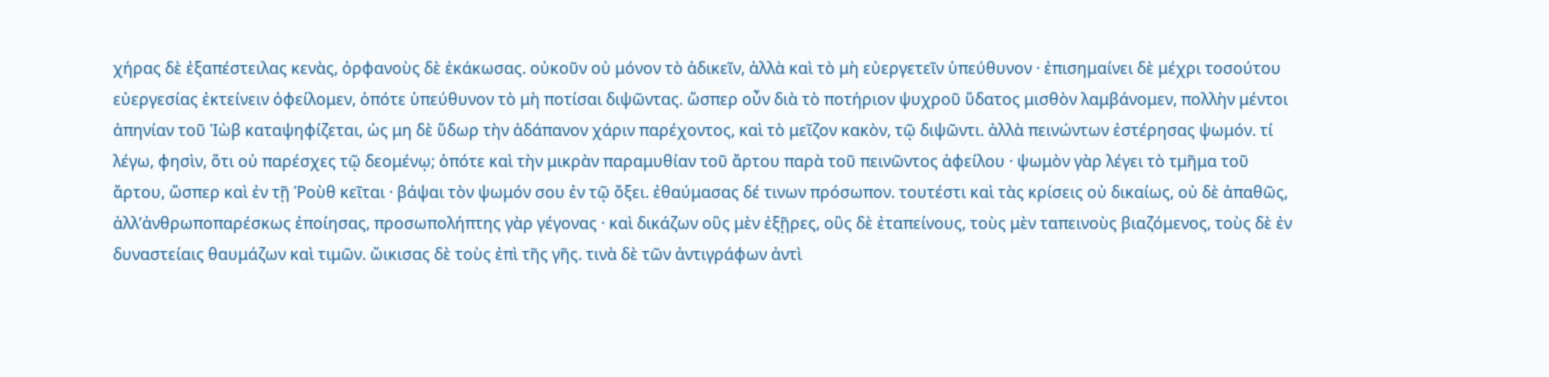χήρας δὲ ἐξαπέστειλας κενὰς, ὀρφανοὺς δὲ ἐκάκωσας. οὐκοῦν οὐ μόνον τὸ ἀδικεῖν, ἀλλὰ καὶ τὸ μὴ εὐεργετεῖν ὑπεύθυνον · ἐπισημαίνει δὲ μέχρι τοσούτου εὐεργεσίας ἐκτείνειν ὀφείλομεν, ὁπότε ὑπεύθυνον τὸ μὴ ποτίσαι διψῶντας. ὥσπερ οὖν διὰ τὸ ποτήριον ψυχροῦ ὕδατος μισθὸν λαμβάνομεν, πολλὴν μέντοι ἀπηνίαν τοῦ Ἰὼβ καταψηφίζεται, ὡς μη δὲ ὕδωρ τὴν ἀδάπανον χάριν παρέχοντος, καὶ τὸ μεῖζον κακὸν, τῷ διψῶντι. ἀλλὰ πεινώντων ἐστέρησας ψωμόν. τί λέγω, φησὶν, ὅτι οὐ παρέσχες τῷ δεομένῳ; ὁπότε καὶ τὴν μικρὰν παραμυθίαν τοῦ ἄρτου παρὰ τοῦ πεινῶντος ἀφείλου · ψωμὸν γὰρ λέγει τὸ τμῆμα τοῦ ἄρτου, ὥσπερ καὶ ἐν τῇ Ῥοὺθ κεῖται · βάψαι τὸν ψωμόν σου ἐν τῷ ὄξει. ἐθαύμασας δέ τινων πρόσωπον. τουτέστι καὶ τὰς κρίσεις οὐ δικαίως, οὐ δὲ ἀπαθῶς, ἀλλ’ἀνθρωποπαρέσκως ἐποίησας, προσωπολήπτης γὰρ γέγονας · καὶ δικάζων οὓς μὲν ἐξῇρες, οὓς δὲ ἐταπείνους, τοὺς μὲν ταπεινοὺς βιαζόμενος, τοὺς δὲ ἐν δυναστείαις θαυμάζων καὶ τιμῶν. ὤικισας δὲ τοὺς ἐπὶ τῆς γῆς. τινὰ δὲ τῶν ἀντιγράφων ἀντὶ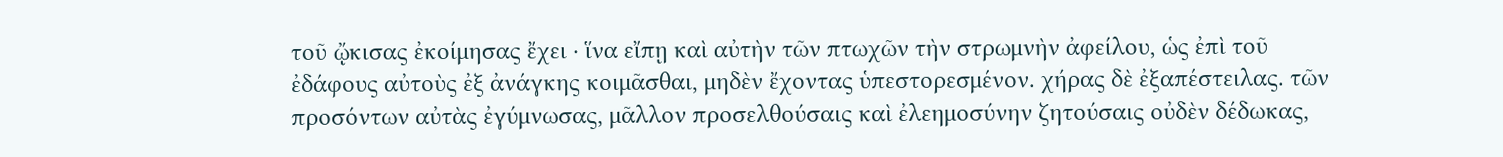τοῦ ᾤκισας ἐκοίμησας ἔχει · ἵνα εἴπῃ καὶ αὐτὴν τῶν πτωχῶν τὴν στρωμνὴν ἀφείλου, ὡς ἐπὶ τοῦ ἐδάφους αὐτοὺς ἐξ ἀνάγκης κοιμᾶσθαι, μηδὲν ἔχοντας ὑπεστορεσμένον. χήρας δὲ ἐξαπέστειλας. τῶν προσόντων αὐτὰς ἐγύμνωσας, μᾶλλον προσελθούσαις καὶ ἐλεημοσύνην ζητούσαις οὐδὲν δέδωκας,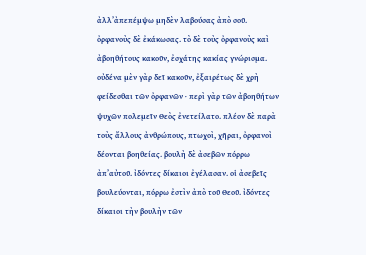ἀλλ’ἀπεπέμψω μηδὲν λαβούσας ἀπὸ σοῦ. ὀρφανοὺς δὲ ἐκάκωσας. τὸ δὲ τοὺς ὀρφανοὺς καὶ ἀβοηθήτους κακοῦν, ἐσχάτης κακίας γνώρισμα. οὐδένα μὲν γὰρ δεῖ κακοῦν, ἐξαιρέτως δὲ χρὴ φείδεσθαι τῶν ὀρφανῶν · περὶ γὰρ τῶν ἀβοηθήτων ψυχῶν πολεμεῖν Θεὸς ἐνετείλατο. πλέον δὲ παρὰ τοὺς ἄλλους ἀνθρώπους, πτωχοὶ, χῆραι, ὀρφανοὶ δέονται βοηθείας. βουλὴ δὲ ἀσεβῶν πόρρω ἀπ’αὐτοῦ. ἰδόντες δίκαιοι ἐγέλασαν. οἱ ἀσεβεῖς βουλεύονται, πόρρω ἐστὶν ἀπὸ τοῦ Θεοῦ. ἰδόντες δίκαιοι τὴν βουλὴν τῶν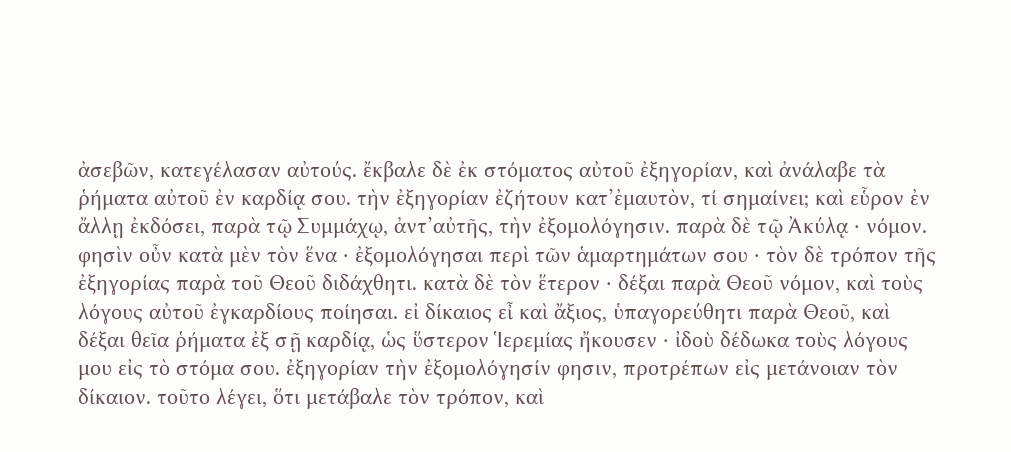ἀσεβῶν, κατεγέλασαν αὐτούς. ἔκβαλε δὲ ἐκ στόματος αὐτοῦ ἐξηγορίαν, καὶ ἀνάλαβε τὰ ῥήματα αὐτοῦ ἐν καρδίᾳ σου. τὴν ἐξηγορίαν ἐζήτουν κατ’ἐμαυτὸν, τί σημαίνει; καὶ εὗρον ἐν ἄλλῃ ἐκδόσει, παρὰ τῷ Συμμάχῳ, ἀντ’αὐτῆς, τὴν ἐξομολόγησιν. παρὰ δὲ τῷ Ἀκύλᾳ · νόμον. φησὶν οὖν κατὰ μὲν τὸν ἕνα · ἐξομολόγησαι περὶ τῶν ἁμαρτημάτων σου · τὸν δὲ τρόπον τῆς ἐξηγορίας παρὰ τοῦ Θεοῦ διδάχθητι. κατὰ δὲ τὸν ἕτερον · δέξαι παρὰ Θεοῦ νόμον, καὶ τοὺς λόγους αὐτοῦ ἐγκαρδίους ποίησαι. εἰ δίκαιος εἶ καὶ ἄξιος, ὑπαγορεύθητι παρὰ Θεοῦ, καὶ δέξαι θεῖα ῥήματα ἐξ σῇ καρδίᾳ, ὡς ὕστερον Ἱερεμίας ἤκουσεν · ἰδοὺ δέδωκα τοὺς λόγους μου εἰς τὸ στόμα σου. ἐξηγορίαν τὴν ἐξομολόγησίν φησιν, προτρέπων εἰς μετάνοιαν τὸν δίκαιον. τοῦτο λέγει, ὅτι μετάβαλε τὸν τρόπον, καὶ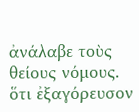ἀνάλαβε τοὺς θείους νόμους. ὅτι ἐξαγόρευσον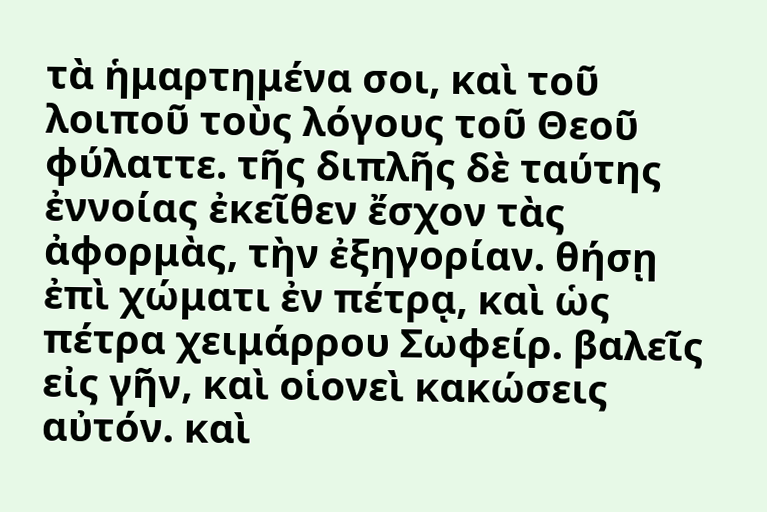τὰ ἡμαρτημένα σοι, καὶ τοῦ λοιποῦ τοὺς λόγους τοῦ Θεοῦ φύλαττε. τῆς διπλῆς δὲ ταύτης ἐννοίας ἐκεῖθεν ἔσχον τὰς ἀφορμὰς, τὴν ἐξηγορίαν. θήσῃ ἐπὶ χώματι ἐν πέτρᾳ, καὶ ὡς πέτρα χειμάρρου Σωφείρ. βαλεῖς εἰς γῆν, καὶ οἱονεὶ κακώσεις αὐτόν. καὶ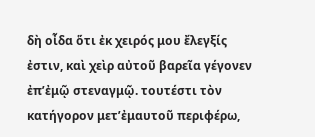δὴ οἶδα ὅτι ἐκ χειρός μου ἔλεγξίς ἐστιν, καὶ χεὶρ αὐτοῦ βαρεῖα γέγονεν ἐπ’ἐμῷ στεναγμῷ. τουτέστι τὸν κατήγορον μετ’ἐμαυτοῦ περιφέρω,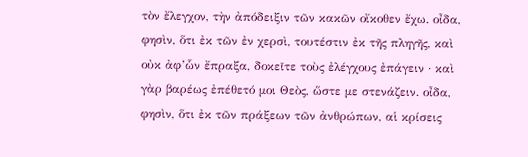τὸν ἔλεγχον, τὴν ἀπόδειξιν τῶν κακῶν οἴκοθεν ἔχω. οἶδα, φησὶν, ὅτι ἐκ τῶν ἐν χερσὶ, τουτέστιν ἐκ τῆς πληγῆς, καὶ οὐκ ἀφ’ὧν ἔπραξα, δοκεῖτε τοὺς ἐλέγχους ἐπάγειν · καὶ γὰρ βαρέως ἐπέθετό μοι Θεὸς, ὥστε με στενάζειν. οἶδα, φησὶν, ὅτι ἐκ τῶν πράξεων τῶν ἀνθρώπων, αἱ κρίσεις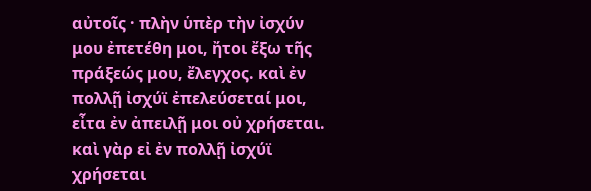αὐτοῖς · πλὴν ὑπὲρ τὴν ἰσχύν μου ἐπετέθη μοι, ἤτοι ἔξω τῆς πράξεώς μου, ἔλεγχος. καὶ ἐν πολλῇ ἰσχύϊ ἐπελεύσεταί μοι, εἶτα ἐν ἀπειλῇ μοι οὐ χρήσεται. καὶ γὰρ εἰ ἐν πολλῇ ἰσχύϊ χρήσεται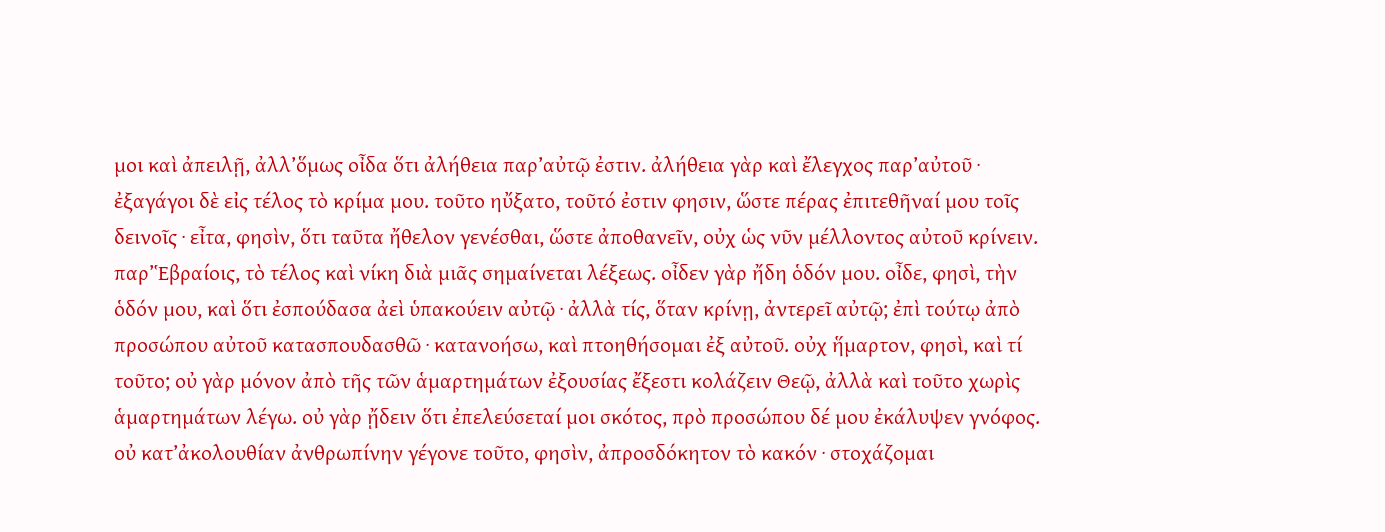μοι καὶ ἀπειλῇ, ἀλλ’ὅμως οἶδα ὅτι ἀλήθεια παρ’αὐτῷ ἐστιν. ἀλήθεια γὰρ καὶ ἔλεγχος παρ’αὐτοῦ · ἐξαγάγοι δὲ εἰς τέλος τὸ κρίμα μου. τοῦτο ηὔξατο, τοῦτό ἐστιν φησιν, ὥστε πέρας ἐπιτεθῆναί μου τοῖς δεινοῖς · εἶτα, φησὶν, ὅτι ταῦτα ἤθελον γενέσθαι, ὥστε ἀποθανεῖν, οὐχ ὡς νῦν μέλλοντος αὐτοῦ κρίνειν. παρ’Ἑβραίοις, τὸ τέλος καὶ νίκη διὰ μιᾶς σημαίνεται λέξεως. οἶδεν γὰρ ἤδη ὁδόν μου. οἶδε, φησὶ, τὴν ὁδόν μου, καὶ ὅτι ἐσπούδασα ἀεὶ ὑπακούειν αὐτῷ · ἀλλὰ τίς, ὅταν κρίνῃ, ἀντερεῖ αὐτῷ; ἐπὶ τούτῳ ἀπὸ προσώπου αὐτοῦ κατασπουδασθῶ · κατανοήσω, καὶ πτοηθήσομαι ἐξ αὐτοῦ. οὐχ ἥμαρτον, φησὶ, καὶ τί τοῦτο; οὐ γὰρ μόνον ἀπὸ τῆς τῶν ἁμαρτημάτων ἐξουσίας ἔξεστι κολάζειν Θεῷ, ἀλλὰ καὶ τοῦτο χωρὶς ἁμαρτημάτων λέγω. οὐ γὰρ ᾔδειν ὅτι ἐπελεύσεταί μοι σκότος, πρὸ προσώπου δέ μου ἐκάλυψεν γνόφος. οὐ κατ’ἀκολουθίαν ἀνθρωπίνην γέγονε τοῦτο, φησὶν, ἀπροσδόκητον τὸ κακόν · στοχάζομαι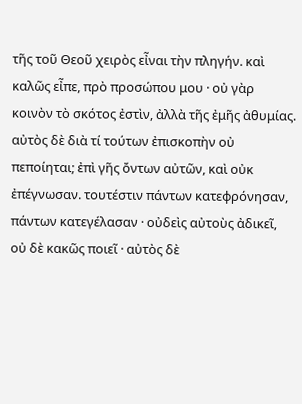τῆς τοῦ Θεοῦ χειρὸς εἶναι τὴν πληγήν. καὶ καλῶς εἶπε, πρὸ προσώπου μου · οὐ γὰρ κοινὸν τὸ σκότος ἐστὶν, ἀλλὰ τῆς ἐμῆς ἀθυμίας. αὐτὸς δὲ διὰ τί τούτων ἐπισκοπὴν οὐ πεποίηται; ἐπὶ γῆς ὄντων αὐτῶν, καὶ οὐκ ἐπέγνωσαν. τουτέστιν πάντων κατεφρόνησαν, πάντων κατεγέλασαν · οὐδεὶς αὐτοὺς ἀδικεῖ, οὐ δὲ κακῶς ποιεῖ · αὐτὸς δὲ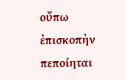οὔπω ἐπισκοπὴν πεποίηται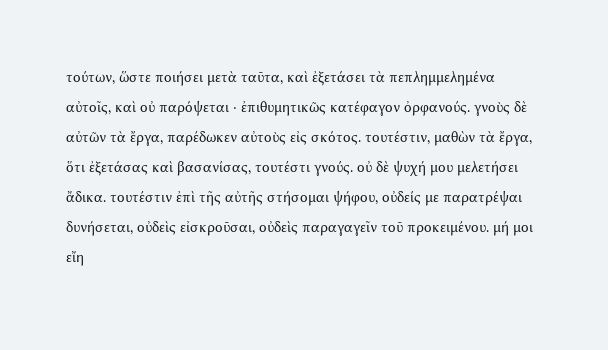τούτων, ὥστε ποιήσει μετὰ ταῦτα, καὶ ἐξετάσει τὰ πεπλημμελημένα αὐτοῖς, καὶ οὐ παρόψεται · ἐπιθυμητικῶς κατέφαγον ὀρφανούς. γνοὺς δὲ αὐτῶν τὰ ἔργα, παρέδωκεν αὐτοὺς εἰς σκότος. τουτέστιν, μαθὼν τὰ ἔργα, ὅτι ἐξετάσας καὶ βασανίσας, τουτέστι γνούς. οὐ δὲ ψυχή μου μελετήσει ἄδικα. τουτέστιν ἐπὶ τῆς αὐτῆς στήσομαι ψήφου, οὐδείς με παρατρέψαι δυνήσεται, οὐδεὶς εἰσκροῦσαι, οὐδεὶς παραγαγεῖν τοῦ προκειμένου. μή μοι εἴη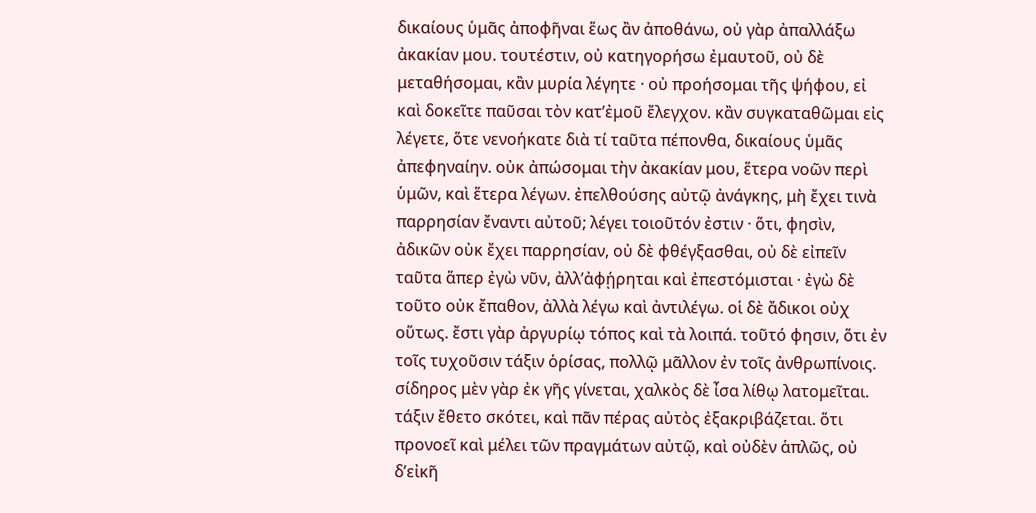δικαίους ὑμᾶς ἀποφῆναι ἕως ἂν ἀποθάνω, οὐ γὰρ ἀπαλλάξω ἀκακίαν μου. τουτέστιν, οὐ κατηγορήσω ἐμαυτοῦ, οὐ δὲ μεταθήσομαι, κἂν μυρία λέγητε · οὐ προήσομαι τῆς ψήφου, εἰ καὶ δοκεῖτε παῦσαι τὸν κατ’ἐμοῦ ἔλεγχον. κἂν συγκαταθῶμαι εἰς λέγετε, ὅτε νενοήκατε διὰ τί ταῦτα πέπονθα, δικαίους ὑμᾶς ἀπεφηναίην. οὐκ ἀπώσομαι τὴν ἀκακίαν μου, ἕτερα νοῶν περὶ ὑμῶν, καὶ ἕτερα λέγων. ἐπελθούσης αὐτῷ ἀνάγκης, μὴ ἔχει τινὰ παρρησίαν ἔναντι αὐτοῦ; λέγει τοιοῦτόν ἐστιν · ὅτι, φησὶν, ἀδικῶν οὐκ ἔχει παρρησίαν, οὐ δὲ φθέγξασθαι, οὐ δὲ εἰπεῖν ταῦτα ἅπερ ἐγὼ νῦν, ἀλλ’ἀφῄρηται καὶ ἐπεστόμισται · ἐγὼ δὲ τοῦτο οὐκ ἔπαθον, ἀλλὰ λέγω καὶ ἀντιλέγω. οἱ δὲ ἄδικοι οὐχ οὕτως. ἔστι γὰρ ἀργυρίῳ τόπος καὶ τὰ λοιπά. τοῦτό φησιν, ὅτι ἐν τοῖς τυχοῦσιν τάξιν ὁρίσας, πολλῷ μᾶλλον ἐν τοῖς ἀνθρωπίνοις. σίδηρος μὲν γὰρ ἐκ γῆς γίνεται, χαλκὸς δὲ ἶσα λίθῳ λατομεῖται. τάξιν ἔθετο σκότει, καὶ πᾶν πέρας αὐτὸς ἐξακριβάζεται. ὅτι προνοεῖ καὶ μέλει τῶν πραγμάτων αὐτῷ, καὶ οὐδὲν ἁπλῶς, οὐ δ’εἰκῆ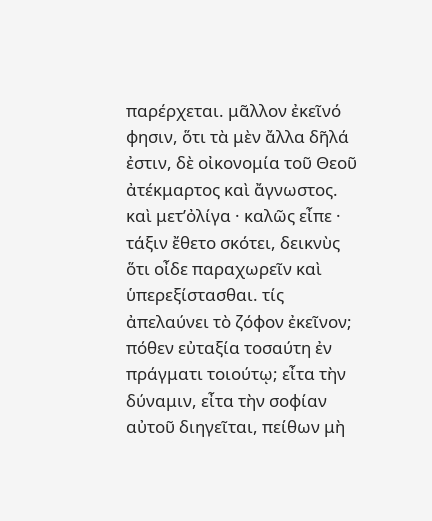παρέρχεται. μᾶλλον ἐκεῖνό φησιν, ὅτι τὰ μὲν ἄλλα δῆλά ἐστιν, δὲ οἰκονομία τοῦ Θεοῦ ἀτέκμαρτος καὶ ἄγνωστος. καὶ μετ’ὀλίγα · καλῶς εἶπε · τάξιν ἔθετο σκότει, δεικνὺς ὅτι οἶδε παραχωρεῖν καὶ ὑπερεξίστασθαι. τίς ἀπελαύνει τὸ ζόφον ἐκεῖνον; πόθεν εὐταξία τοσαύτη ἐν πράγματι τοιούτῳ; εἶτα τὴν δύναμιν, εἶτα τὴν σοφίαν αὐτοῦ διηγεῖται, πείθων μὴ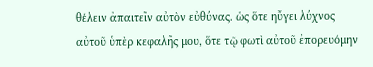θέλειν ἀπαιτεῖν αὐτὸν εὐθύνας. ὡς ὅτε ηὔγει λύχνος αὐτοῦ ὑπὲρ κεφαλῆς μου, ὅτε τῷ φωτὶ αὐτοῦ ἐπορευόμην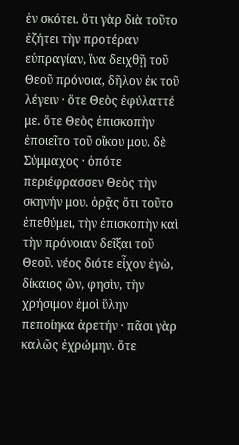ἐν σκότει. ὅτι γὰρ διὰ τοῦτο ἐζήτει τὴν προτέραν εὐπραγίαν, ἵνα δειχθῇ τοῦ Θεοῦ πρόνοια, δῆλον ἐκ τοῦ λέγειν · ὅτε Θεὸς ἐφύλαττέ με. ὅτε Θεὸς ἐπισκοπὴν ἐποιεῖτο τοῦ οἴκου μου. δὲ Σύμμαχος · ὁπότε περιέφρασσεν Θεὸς τὴν σκηνήν μου. ὁρᾷς ὅτι τοῦτο ἐπεθύμει, τὴν ἐπισκοπὴν καὶ τὴν πρόνοιαν δεῖξαι τοῦ Θεοῦ. νέος διότε εἶχον ἐγὼ, δίκαιος ὢν, φησὶν, τὴν χρήσιμον ἐμοὶ ὕλην πεποίηκα ἀρετήν · πᾶσι γὰρ καλῶς ἐχρώμην. ὅτε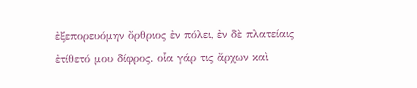ἐξεπορευόμην ὄρθριος ἐν πόλει, ἐν δὲ πλατείαις ἐτίθετό μου δίφρος. οἷα γάρ τις ἄρχων καὶ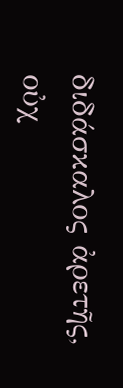διδάσκαλος ἀρετῆς, οὐχ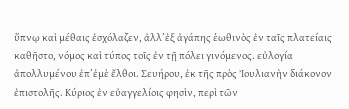ὕπνῳ καὶ μέθαις ἐσχόλαζεν, ἀλλ’ἐξ ἀγάπης ἑωθινὸς ἐν ταῖς πλατείαις καθῆστο, νόμος καὶ τύπος τοῖς ἐν τῇ πόλει γινόμενος. εὐλογία ἀπολλυμένου ἐπ’ἐμὲ ἔλθοι. Σευήρου, ἐκ τῆς πρὸς Ἰουλιανὴν διάκονον ἐπιστολῆς. Κύριος ἐν εὐαγγελίοις φησὶν, περὶ τῶν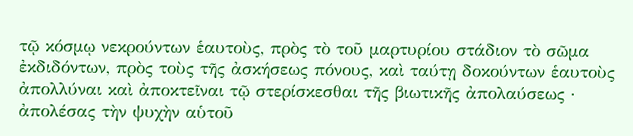τῷ κόσμῳ νεκρούντων ἑαυτοὺς, πρὸς τὸ τοῦ μαρτυρίου στάδιον τὸ σῶμα ἐκδιδόντων, πρὸς τοὺς τῆς ἀσκήσεως πόνους, καὶ ταύτῃ δοκούντων ἑαυτοὺς ἀπολλύναι καὶ ἀποκτεῖναι τῷ στερίσκεσθαι τῆς βιωτικῆς ἀπολαύσεως · ἀπολέσας τὴν ψυχὴν αὑτοῦ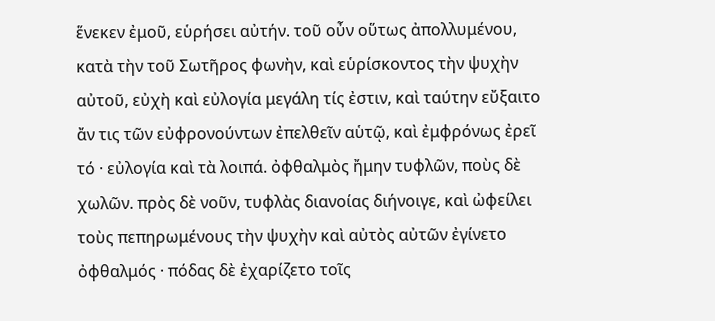ἕνεκεν ἐμοῦ, εὑρήσει αὐτήν. τοῦ οὖν οὕτως ἀπολλυμένου, κατὰ τὴν τοῦ Σωτῆρος φωνὴν, καὶ εὑρίσκοντος τὴν ψυχὴν αὐτοῦ, εὐχὴ καὶ εὐλογία μεγάλη τίς ἐστιν, καὶ ταύτην εὔξαιτο ἄν τις τῶν εὐφρονούντων ἐπελθεῖν αὑτῷ, καὶ ἐμφρόνως ἐρεῖ τό · εὐλογία καὶ τὰ λοιπά. ὀφθαλμὸς ἤμην τυφλῶν, ποὺς δὲ χωλῶν. πρὸς δὲ νοῦν, τυφλὰς διανοίας διήνοιγε, καὶ ὠφείλει τοὺς πεπηρωμένους τὴν ψυχὴν καὶ αὐτὸς αὐτῶν ἐγίνετο ὀφθαλμός · πόδας δὲ ἐχαρίζετο τοῖς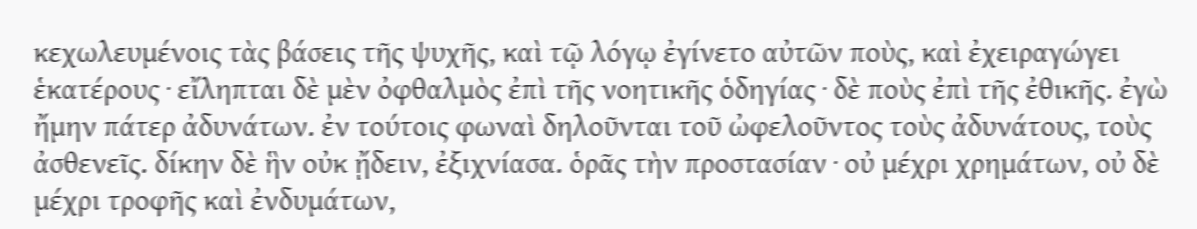κεχωλευμένοις τὰς βάσεις τῆς ψυχῆς, καὶ τῷ λόγῳ ἐγίνετο αὐτῶν ποὺς, καὶ ἐχειραγώγει ἑκατέρους · εἴληπται δὲ μὲν ὀφθαλμὸς ἐπὶ τῆς νοητικῆς ὁδηγίας · δὲ ποὺς ἐπὶ τῆς ἐθικῆς. ἐγὼ ἤμην πάτερ ἀδυνάτων. ἐν τούτοις φωναὶ δηλοῦνται τοῦ ὠφελοῦντος τοὺς ἀδυνάτους, τοὺς ἀσθενεῖς. δίκην δὲ ἣν οὐκ ᾔδειν, ἐξιχνίασα. ὁρᾶς τὴν προστασίαν · οὐ μέχρι χρημάτων, οὐ δὲ μέχρι τροφῆς καὶ ἐνδυμάτων,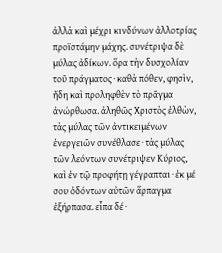ἀλλὰ καὶ μέχρι κινδύνων ἀλλοτρίας προϊστάμην μάχης. συνέτριψα δὲ μύλας ἀδίκων. ὅρα τὴν δυσχολίαν τοῦ πράγματος · καθὰ πόθεν, φησὶν, ἤδη καὶ προληφθὲν τὸ πρᾶγμα ἀνώρθωσα. ἀληθῶς Χριστὸς ἐλθὼν, τὰς μύλας τῶν ἀντικειμένων ἐνεργειῶν συνέθλασε · τὰς μύλας τῶν λεόντων συνέτριψεν Κύριος, καὶ ἐν τῷ προφήτῃ γέγραπται · ἐκ μέ σου ὀδόντων αὐτῶν ἅρπαγμα ἐξήρπασα. εἶπα δέ ·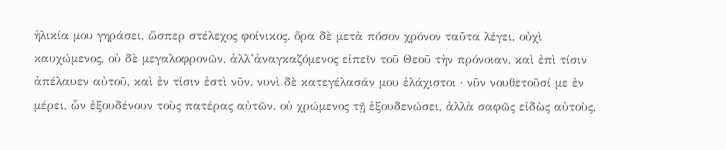ἡλικία μου γηράσει, ὥσπερ στέλεχος φοίνικος. ὅρα δὲ μετὰ πόσον χρόνον ταῦτα λέγει, οὐχὶ καυχώμενος, οὐ δὲ μεγαλοφρονῶν, ἀλλ’ἀναγκαζόμενος εἰπεῖν τοῦ Θεοῦ τὴν πρόνοιαν, καὶ ἐπὶ τίσιν ἀπέλαυεν αὐτοῦ, καὶ ἐν τίσιν ἐστὶ νῦν. νυνὶ δὲ κατεγέλασάν μου ἐλάχιστοι · νῦν νουθετοῦσί με ἐν μέρει, ὧν ἐξουδένουν τοὺς πατέρας αὐτῶν. οὐ χρώμενος τῇ ἐξουδενώσει, ἀλλὰ σαφῶς εἰδὼς αὐτοὺς,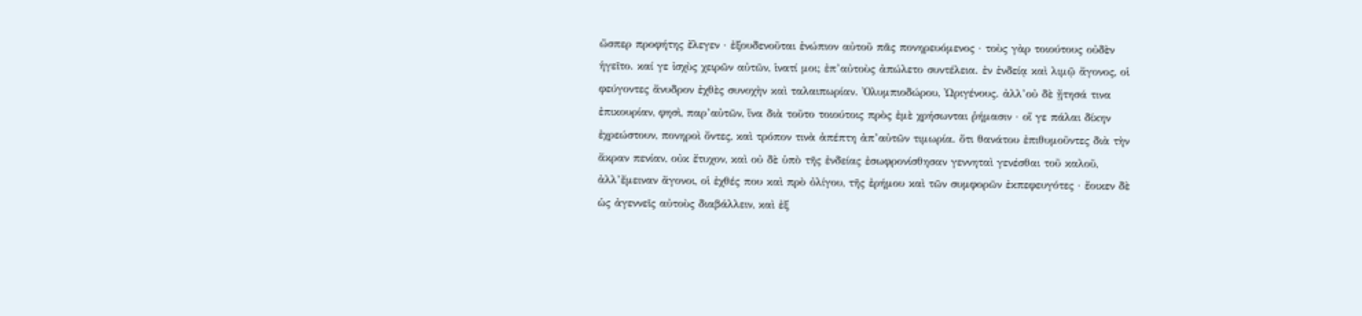ὥσπερ προφήτης ἔλεγεν · ἐξουδενοῦται ἐνώπιον αὐτοῦ πᾶς πονηρευόμενος · τοὺς γὰρ τοιούτους οὐδὲν ἡγεῖτο. καί γε ἰσχὺς χειρῶν αὐτῶν, ἱνατί μοι; ἐπ’αὐτοὺς ἀπώλετο συντέλεια. ἐν ἐνδείᾳ καὶ λιμῷ ἄγονος, οἱ φεύγοντες ἄνυδρον ἐχθὲς συνοχὴν καὶ ταλαιπωρίαν. Ὀλυμπιοδώρου, Ὠριγένους. ἀλλ’οὐ δὲ ᾔτησά τινα ἐπικουρίαν, φησὶ, παρ’αὐτῶν, ἵνα διὰ τοῦτο τοιούτοις πρὸς ἐμὲ χρήσωνται ῥήμασιν · οἵ γε πάλαι δίκην ἐχρεώστουν, πονηροὶ ὄντες, καὶ τρόπον τινὰ ἀπέπτη ἀπ’αὐτῶν τιμωρία. ὅτι θανάτου ἐπιθυμοῦντες διὰ τὴν ἄκραν πενίαν, οὐκ ἔτυχον, καὶ οὐ δὲ ὑπὸ τῆς ἐνδείας ἐσωφρονίσθησαν γεννηταὶ γενέσθαι τοῦ καλοῦ, ἀλλ’ἔμειναν ἄγονοι, οἱ ἐχθές που καὶ πρὸ ὀλίγου, τῆς ἐρήμου καὶ τῶν συμφορῶν ἐκπεφευγότες · ἔοικεν δὲ ὡς ἀγεννεῖς αὐτοὺς διαβάλλειν, καὶ ἐξ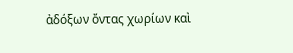ἀδόξων ὄντας χωρίων καὶ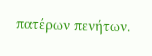πατέρων πενήτων.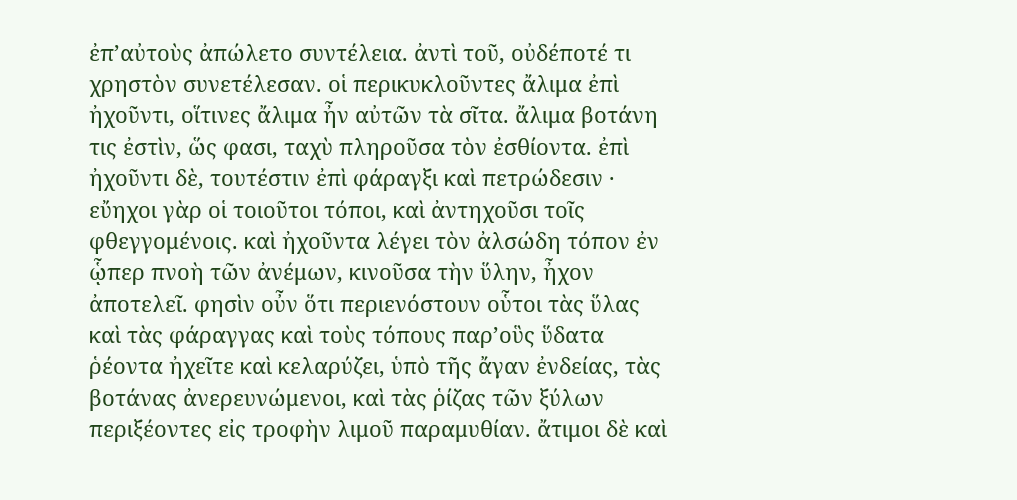ἐπ’αὐτοὺς ἀπώλετο συντέλεια. ἀντὶ τοῦ, οὐδέποτέ τι χρηστὸν συνετέλεσαν. οἱ περικυκλοῦντες ἄλιμα ἐπὶ ἠχοῦντι, οἵτινες ἄλιμα ἦν αὐτῶν τὰ σῖτα. ἄλιμα βοτάνη τις ἐστὶν, ὥς φασι, ταχὺ πληροῦσα τὸν ἐσθίοντα. ἐπὶ ἠχοῦντι δὲ, τουτέστιν ἐπὶ φάραγξι καὶ πετρώδεσιν · εὔηχοι γὰρ οἱ τοιοῦτοι τόποι, καὶ ἀντηχοῦσι τοῖς φθεγγομένοις. καὶ ἠχοῦντα λέγει τὸν ἀλσώδη τόπον ἐν ᾧπερ πνοὴ τῶν ἀνέμων, κινοῦσα τὴν ὕλην, ἦχον ἀποτελεῖ. φησὶν οὖν ὅτι περιενόστουν οὗτοι τὰς ὕλας καὶ τὰς φάραγγας καὶ τοὺς τόπους παρ’οὓς ὕδατα ῥέοντα ἠχεῖτε καὶ κελαρύζει, ὑπὸ τῆς ἄγαν ἐνδείας, τὰς βοτάνας ἀνερευνώμενοι, καὶ τὰς ῥίζας τῶν ξύλων περιξέοντες εἰς τροφὴν λιμοῦ παραμυθίαν. ἄτιμοι δὲ καὶ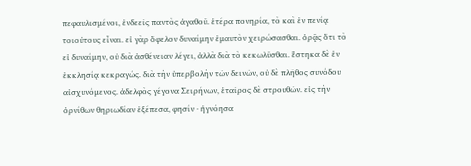πεφαυλισμένοι, ἐνδεεῖς παντὸς ἀγαθοῦ. ἑτέρα πονηρία, τὸ καὶ ἐν πενίᾳ τοιούτους εἶναι. εἰ γὰρ ὄφελον δυναίμην ἐμαυτὸν χειρώσασθαι. ὁρᾷς ὅτι τὸ εἰ δυναίμην, οὐ διὰ ἀσθένειαν λέγει, ἀλλὰ διὰ τὸ κεκωλῦσθαι. ἕστηκα δὲ ἐν ἐκκλησίᾳ κεκραγώς. διὰ τὴν ὑπερβολὴν τῶν δεινῶν, οὐ δὲ πλῆθος συνόδου αἰσχυνόμενος. ἀδελφὸς γέγονα Σειρήνων, ἑταῖρος δὲ στρουθῶν. εἰς τὴν ὀρνίθων θηριωδίαν ἐξέπεσα, φησίν · ἠγνόησα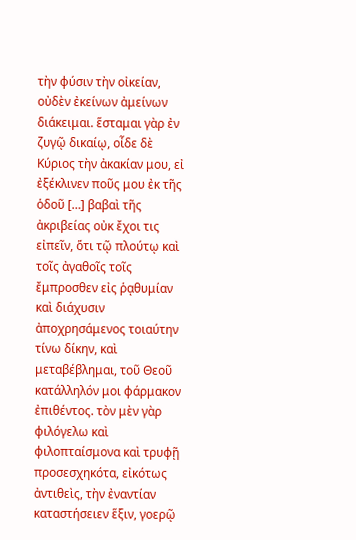τὴν φύσιν τὴν οἰκείαν, οὐδὲν ἐκείνων ἀμείνων διάκειμαι. ἕσταμαι γὰρ ἐν ζυγῷ δικαίῳ, οἶδε δὲ Κύριος τὴν ἀκακίαν μου, εἰ ἐξέκλινεν ποῦς μου ἐκ τῆς ὁδοῦ […] βαβαὶ τῆς ἀκριβείας οὐκ ἔχοι τις εἰπεῖν, ὅτι τῷ πλούτῳ καὶ τοῖς ἀγαθοῖς τοῖς ἔμπροσθεν εἰς ῥᾳθυμίαν καὶ διάχυσιν ἀποχρησάμενος τοιαύτην τίνω δίκην, καὶ μεταβέβλημαι, τοῦ Θεοῦ κατάλληλόν μοι φάρμακον ἐπιθέντος. τὸν μὲν γὰρ φιλόγελω καὶ φιλοπταίσμονα καὶ τρυφῇ προσεσχηκότα, εἰκότως ἀντιθεὶς, τὴν ἐναντίαν καταστήσειεν ἕξιν, γοερῷ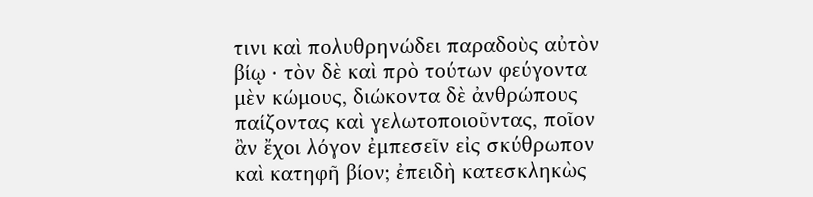τινι καὶ πολυθρηνώδει παραδοὺς αὐτὸν βίῳ · τὸν δὲ καὶ πρὸ τούτων φεύγοντα μὲν κώμους, διώκοντα δὲ ἀνθρώπους παίζοντας καὶ γελωτοποιοῦντας, ποῖον ἂν ἔχοι λόγον ἐμπεσεῖν εἰς σκύθρωπον καὶ κατηφῆ βίον; ἐπειδὴ κατεσκληκὼς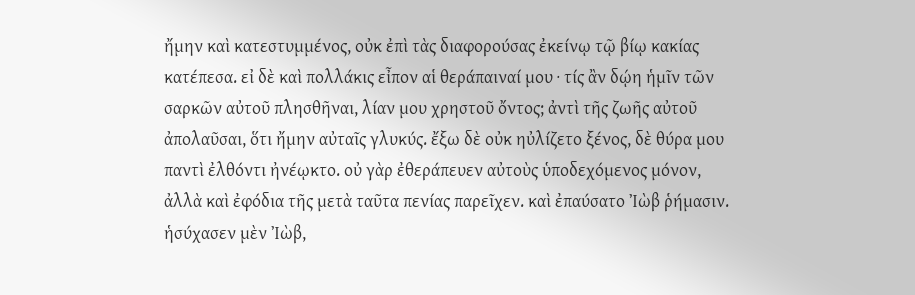ἤμην καὶ κατεστυμμένος, οὐκ ἐπὶ τὰς διαφορούσας ἐκείνῳ τῷ βίῳ κακίας κατέπεσα. εἰ δὲ καὶ πολλάκις εἶπον αἱ θεράπαιναί μου · τίς ἂν δῴη ἡμῖν τῶν σαρκῶν αὐτοῦ πλησθῆναι, λίαν μου χρηστοῦ ὄντος; ἀντὶ τῆς ζωῆς αὐτοῦ ἀπολαῦσαι, ὅτι ἤμην αὐταῖς γλυκύς. ἔξω δὲ οὐκ ηὐλίζετο ξένος, δὲ θύρα μου παντὶ ἐλθόντι ἠνέῳκτο. οὐ γὰρ ἐθεράπευεν αὐτοὺς ὑποδεχόμενος μόνον, ἀλλὰ καὶ ἐφόδια τῆς μετὰ ταῦτα πενίας παρεῖχεν. καὶ ἐπαύσατο Ἰὼβ ῥήμασιν. ἡσύχασεν μὲν Ἰὼβ,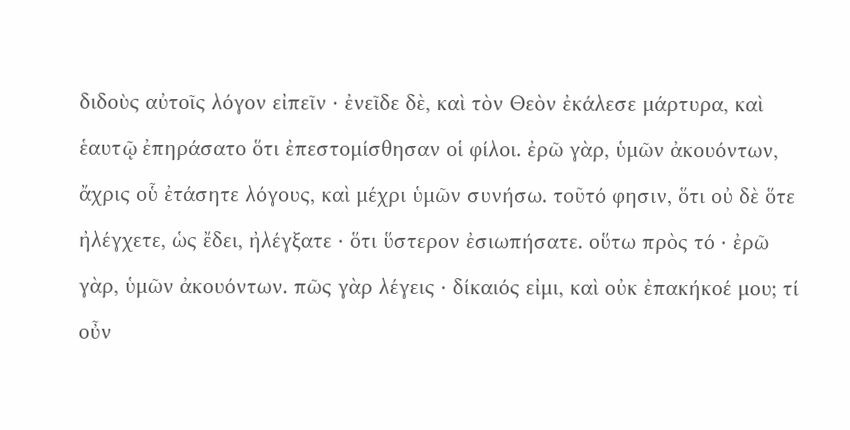διδοὺς αὐτοῖς λόγον εἰπεῖν · ἐνεῖδε δὲ, καὶ τὸν Θεὸν ἐκάλεσε μάρτυρα, καὶ ἑαυτῷ ἐπηράσατο ὅτι ἐπεστομίσθησαν οἱ φίλοι. ἐρῶ γὰρ, ὑμῶν ἀκουόντων, ἄχρις οὗ ἐτάσητε λόγους, καὶ μέχρι ὑμῶν συνήσω. τοῦτό φησιν, ὅτι οὐ δὲ ὅτε ἠλέγχετε, ὡς ἔδει, ἠλέγξατε · ὅτι ὕστερον ἐσιωπήσατε. οὕτω πρὸς τό · ἐρῶ γὰρ, ὑμῶν ἀκουόντων. πῶς γὰρ λέγεις · δίκαιός εἰμι, καὶ οὐκ ἐπακήκοέ μου; τί οὖν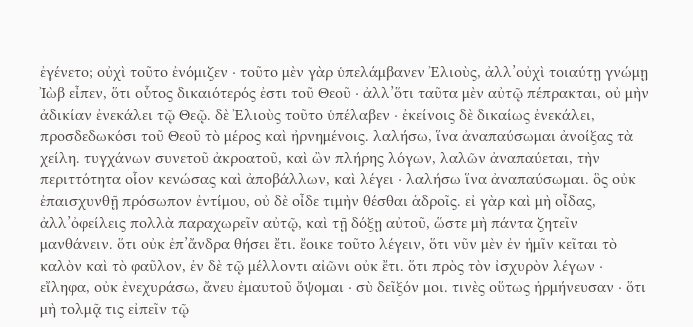ἐγένετο; οὐχὶ τοῦτο ἐνόμιζεν · τοῦτο μὲν γὰρ ὑπελάμβανεν Ἐλιοὺς, ἀλλ’οὐχὶ τοιαύτῃ γνώμῃ Ἰὼβ εἶπεν, ὅτι οὗτος δικαιότερός ἐστι τοῦ Θεοῦ · ἀλλ’ὅτι ταῦτα μὲν αὐτῷ πέπρακται, οὐ μὴν ἀδικίαν ἐνεκάλει τῷ Θεῷ. δὲ Ἐλιοὺς τοῦτο ὑπέλαβεν · ἐκείνοις δὲ δικαίως ἐνεκάλει, προσδεδωκόσι τοῦ Θεοῦ τὸ μέρος καὶ ἠρνημένοις. λαλήσω, ἵνα ἀναπαύσωμαι ἀνοίξας τὰ χείλη. τυγχάνων συνετοῦ ἀκροατοῦ, καὶ ὢν πλήρης λόγων, λαλῶν ἀναπαύεται, τὴν περιττότητα οἷον κενώσας καὶ ἀποβάλλων, καὶ λέγει · λαλήσω ἵνα ἀναπαύσωμαι. ὃς οὐκ ἐπαισχυνθῇ πρόσωπον ἐντίμου, οὐ δὲ οἶδε τιμὴν θέσθαι ἁδροῖς. εἰ γὰρ καὶ μὴ οἶδας, ἀλλ’ὀφείλεις πολλὰ παραχωρεῖν αὐτῷ, καὶ τῇ δόξῃ αὐτοῦ, ὥστε μὴ πάντα ζητεῖν μανθάνειν. ὅτι οὐκ ἐπ’ἄνδρα θήσει ἔτι. ἔοικε τοῦτο λέγειν, ὅτι νῦν μὲν ἐν ἡμῖν κεῖται τὸ καλὸν καὶ τὸ φαῦλον, ἐν δὲ τῷ μέλλοντι αἰῶνι οὐκ ἔτι. ὅτι πρὸς τὸν ἰσχυρὸν λέγων · εἴληφα, οὐκ ἐνεχυράσω, ἄνευ ἐμαυτοῦ ὄψομαι · σὺ δεῖξόν μοι. τινὲς οὕτως ἡρμήνευσαν · ὅτι μὴ τολμᾷ τις εἰπεῖν τῷ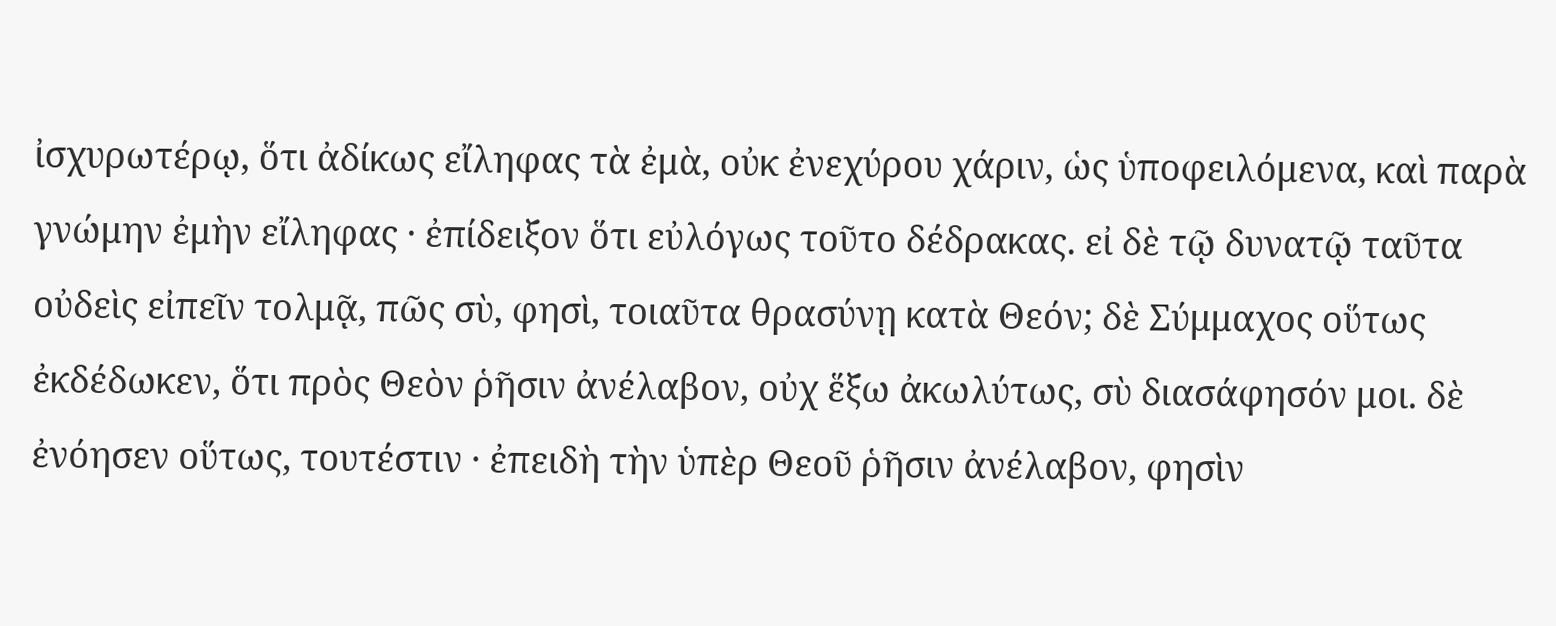ἰσχυρωτέρῳ, ὅτι ἀδίκως εἴληφας τὰ ἐμὰ, οὐκ ἐνεχύρου χάριν, ὡς ὑποφειλόμενα, καὶ παρὰ γνώμην ἐμὴν εἴληφας · ἐπίδειξον ὅτι εὐλόγως τοῦτο δέδρακας. εἰ δὲ τῷ δυνατῷ ταῦτα οὐδεὶς εἰπεῖν τολμᾷ, πῶς σὺ, φησὶ, τοιαῦτα θρασύνῃ κατὰ Θεόν; δὲ Σύμμαχος οὕτως ἐκδέδωκεν, ὅτι πρὸς Θεὸν ῥῆσιν ἀνέλαβον, οὐχ ἕξω ἀκωλύτως, σὺ διασάφησόν μοι. δὲ ἐνόησεν οὕτως, τουτέστιν · ἐπειδὴ τὴν ὑπὲρ Θεοῦ ῥῆσιν ἀνέλαβον, φησὶν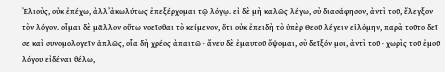Ἐλιοὺς, οὐκ ἐπέχω, ἀλλ’ἀκωλύτως ἐπεξέρχομαι τῷ λόγῳ. εἰ δὲ μὴ καλῶς λέγω, σὺ διασάφησον, ἀντὶ τοῦ, ἔλεγξον τὸν λόγον. οἶμαι δὲ μᾶλλον οὕτω νοεῖσθαι τὸ κείμενον, ὅτι οὐκ ἐπειδὴ τὸ ὑπὲρ Θεοῦ λέγειν εἱλόμην, παρὰ τοῦτο δεῖ σε καὶ συνομολογεῖν ἁπλῶς, οἷα δὴ χρέος ἀπαιτῶ · ἄνευ δὲ ἐμαυτοῦ ὄψομαι, σὺ δεῖξόν μοι, ἀντὶ τοῦ · χωρὶς τοῦ ἐμοῦ λόγου εἰδέναι θέλω,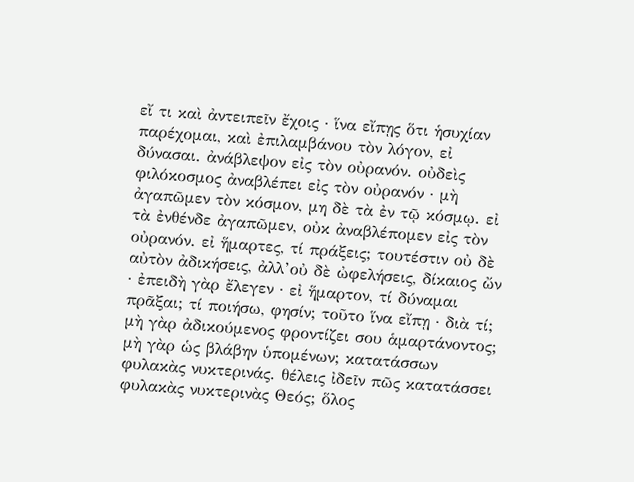εἴ τι καὶ ἀντειπεῖν ἔχοις · ἵνα εἴπῃς ὅτι ἡσυχίαν παρέχομαι, καὶ ἐπιλαμβάνου τὸν λόγον, εἰ δύνασαι. ἀνάβλεψον εἰς τὸν οὐρανόν. οὐδεὶς φιλόκοσμος ἀναβλέπει εἰς τὸν οὐρανόν · μὴ ἀγαπῶμεν τὸν κόσμον, μη δὲ τὰ ἐν τῷ κόσμῳ. εἰ τὰ ἐνθένδε ἀγαπῶμεν, οὐκ ἀναβλέπομεν εἰς τὸν οὐρανόν. εἰ ἥμαρτες, τί πράξεις; τουτέστιν οὐ δὲ αὐτὸν ἀδικήσεις, ἀλλ’οὐ δὲ ὠφελήσεις, δίκαιος ὤν · ἐπειδὴ γὰρ ἔλεγεν · εἰ ἥμαρτον, τί δύναμαι πρᾶξαι; τί ποιήσω, φησίν; τοῦτο ἵνα εἴπῃ · διὰ τί; μὴ γὰρ ἀδικούμενος φροντίζει σου ἁμαρτάνοντος; μὴ γὰρ ὡς βλάβην ὑπομένων; κατατάσσων φυλακὰς νυκτερινάς. θέλεις ἰδεῖν πῶς κατατάσσει φυλακὰς νυκτερινὰς Θεός; ὅλος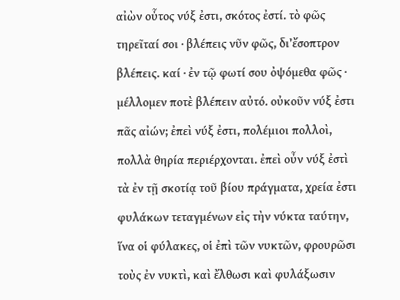αἰὼν οὗτος νύξ ἐστι, σκότος ἐστί. τὸ φῶς τηρεῖταί σοι · βλέπεις νῦν φῶς, δι’ἔσοπτρον βλέπεις. καί · ἐν τῷ φωτί σου ὀψόμεθα φῶς · μέλλομεν ποτὲ βλέπειν αὐτό. οὐκοῦν νύξ ἐστι πᾶς αἰών; ἐπεὶ νύξ ἐστι, πολέμιοι πολλοὶ, πολλὰ θηρία περιέρχονται. ἐπεὶ οὖν νύξ ἐστὶ τὰ ἐν τῇ σκοτίᾳ τοῦ βίου πράγματα, χρεία ἐστι φυλάκων τεταγμένων εἰς τὴν νύκτα ταύτην, ἵνα οἱ φύλακες, οἱ ἐπὶ τῶν νυκτῶν, φρουρῶσι τοὺς ἐν νυκτὶ, καὶ ἔλθωσι καὶ φυλάξωσιν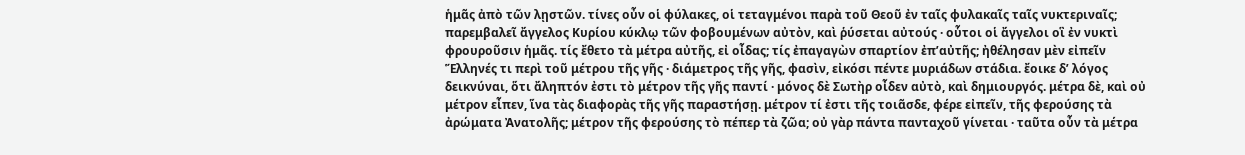ἡμᾶς ἀπὸ τῶν λῃστῶν. τίνες οὖν οἱ φύλακες, οἱ τεταγμένοι παρὰ τοῦ Θεοῦ ἐν ταῖς φυλακαῖς ταῖς νυκτεριναῖς; παρεμβαλεῖ ἄγγελος Κυρίου κύκλῳ τῶν φοβουμένων αὐτὸν, καὶ ῥύσεται αὐτούς · οὗτοι οἱ ἄγγελοι οἳ ἐν νυκτὶ φρουροῦσιν ἡμᾶς. τίς ἔθετο τὰ μέτρα αὐτῆς, εἰ οἶδας; τίς ἐπαγαγὼν σπαρτίον ἐπ’αὐτῆς; ἠθέλησαν μὲν εἰπεῖν Ἕλληνές τι περὶ τοῦ μέτρου τῆς γῆς · διάμετρος τῆς γῆς, φασὶν, εἰκόσι πέντε μυριάδων στάδια. ἔοικε δ’ λόγος δεικνύναι, ὅτι ἄληπτόν ἐστι τὸ μέτρον τῆς γῆς παντί · μόνος δὲ Σωτὴρ οἶδεν αὐτὸ, καὶ δημιουργός. μέτρα δὲ, καὶ οὐ μέτρον εἶπεν, ἵνα τὰς διαφορὰς τῆς γῆς παραστήσῃ. μέτρον τί ἐστι τῆς τοιᾶσδε, φέρε εἰπεῖν, τῆς φερούσης τὰ ἀρώματα Ἀνατολῆς; μέτρον τῆς φερούσης τὸ πέπερ τὰ ζῶα; οὐ γὰρ πάντα πανταχοῦ γίνεται · ταῦτα οὖν τὰ μέτρα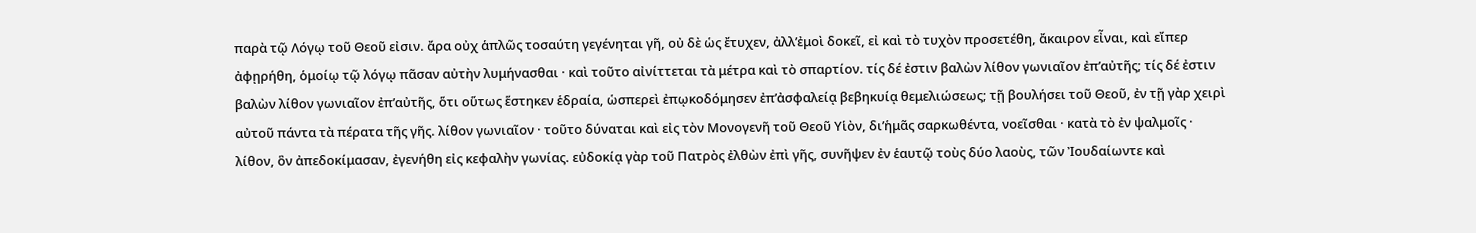παρὰ τῷ Λόγῳ τοῦ Θεοῦ εἰσιν. ἄρα οὐχ ἁπλῶς τοσαύτη γεγένηται γῆ, οὐ δὲ ὡς ἔτυχεν, ἀλλ’ἐμοὶ δοκεῖ, εἰ καὶ τὸ τυχὸν προσετέθη, ἄκαιρον εἶναι, καὶ εἴπερ ἀφῃρήθη, ὁμοίῳ τῷ λόγῳ πᾶσαν αὐτὴν λυμήνασθαι · καὶ τοῦτο αἰνίττεται τὰ μέτρα καὶ τὸ σπαρτίον. τίς δέ ἐστιν βαλὼν λίθον γωνιαῖον ἐπ’αὐτῆς; τίς δέ ἐστιν βαλὼν λίθον γωνιαῖον ἐπ’αὐτῆς, ὅτι οὕτως ἕστηκεν ἑδραία, ὡσπερεὶ ἐπῳκοδόμησεν ἐπ’ἀσφαλείᾳ βεβηκυίᾳ θεμελιώσεως; τῇ βουλήσει τοῦ Θεοῦ, ἐν τῇ γὰρ χειρὶ αὐτοῦ πάντα τὰ πέρατα τῆς γῆς. λίθον γωνιαῖον · τοῦτο δύναται καὶ εἰς τὸν Μονογενῆ τοῦ Θεοῦ Υἱὸν, δι’ἡμᾶς σαρκωθέντα, νοεῖσθαι · κατὰ τὸ ἐν ψαλμοῖς · λίθον, ὃν ἀπεδοκίμασαν, ἐγενήθη εἰς κεφαλὴν γωνίας. εὐδοκίᾳ γὰρ τοῦ Πατρὸς ἐλθὼν ἐπὶ γῆς, συνῆψεν ἐν ἑαυτῷ τοὺς δύο λαοὺς, τῶν Ἰουδαίωντε καὶ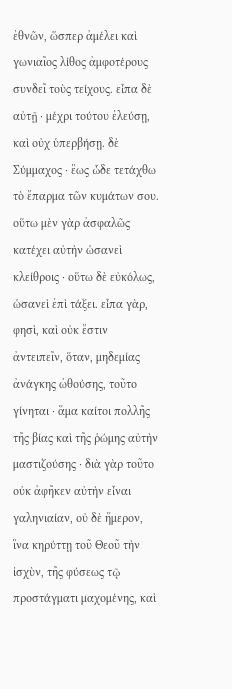ἐθνῶν, ὥσπερ ἀμέλει καὶ γωνιαῖος λίθος ἀμφοτέρους συνδεῖ τοὺς τείχους. εἶπα δὲ αὐτῇ · μέχρι τούτου ἐλεύσῃ, καὶ οὐχ ὑπερβήσῃ. δὲ Σύμμαχος · ἕως ὧδε τετάχθω τὸ ἔπαρμα τῶν κυμάτων σου. οὕτω μὲν γὰρ ἀσφαλῶς κατέχει αὐτὴν ὡσανεὶ κλείθροις · οὕτω δὲ εὐκόλως, ὡσανεὶ ἐπὶ τάξει. εἶπα γὰρ, φησὶ, καὶ οὐκ ἔστιν ἀντειπεῖν, ὅταν, μηδεμίας ἀνάγκης ὠθούσης, τοῦτο γίνηται · ἅμα καίτοι πολλῆς τῆς βίας καὶ τῆς ῥώμης αὐτὴν μαστιζούσης · διὰ γὰρ τοῦτο οὐκ ἀφῆκεν αὐτὴν εἶναι γαληνιαίαν, οὐ δὲ ἥμερον, ἵνα κηρύττῃ τοῦ Θεοῦ τὴν ἰσχὺν, τῆς φύσεως τῷ προστάγματι μαχομένης, καὶ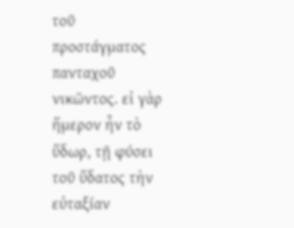τοῦ προστάγματος πανταχοῦ νικῶντος. εἰ γὰρ ἥμερον ἦν τὸ ὕδωρ, τῇ φύσει τοῦ ὕδατος τὴν εὐταξίαν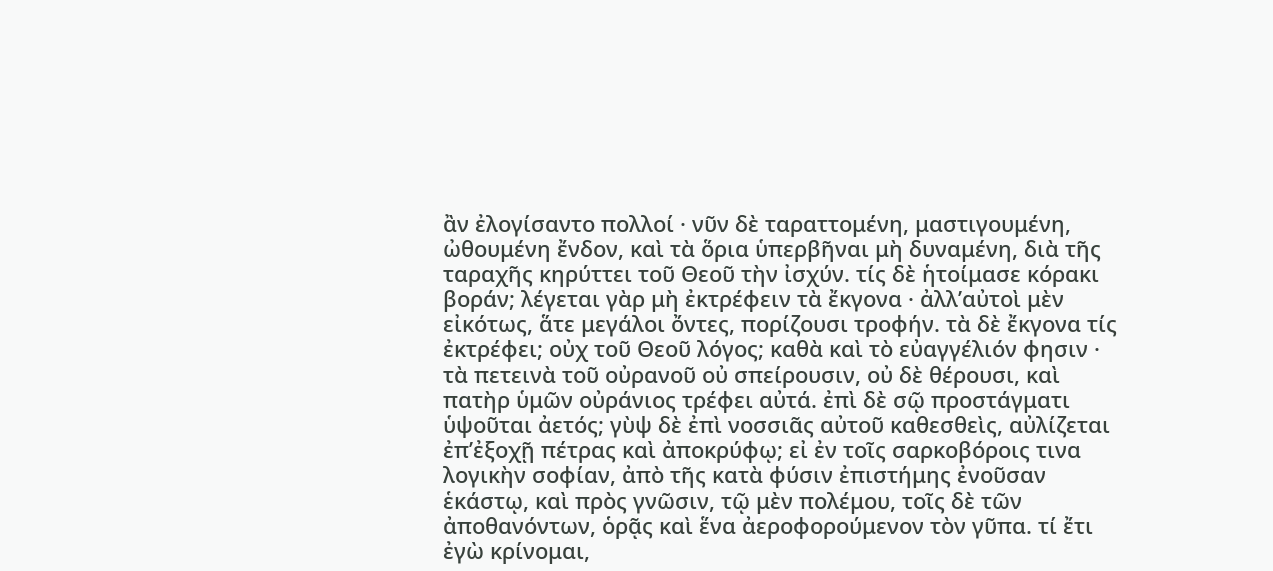ἂν ἐλογίσαντο πολλοί · νῦν δὲ ταραττομένη, μαστιγουμένη, ὠθουμένη ἔνδον, καὶ τὰ ὅρια ὑπερβῆναι μὴ δυναμένη, διὰ τῆς ταραχῆς κηρύττει τοῦ Θεοῦ τὴν ἰσχύν. τίς δὲ ἡτοίμασε κόρακι βοράν; λέγεται γὰρ μὴ ἐκτρέφειν τὰ ἔκγονα · ἀλλ’αὐτοὶ μὲν εἰκότως, ἅτε μεγάλοι ὄντες, πορίζουσι τροφήν. τὰ δὲ ἔκγονα τίς ἐκτρέφει; οὐχ τοῦ Θεοῦ λόγος; καθὰ καὶ τὸ εὐαγγέλιόν φησιν · τὰ πετεινὰ τοῦ οὐρανοῦ οὐ σπείρουσιν, οὐ δὲ θέρουσι, καὶ πατὴρ ὑμῶν οὐράνιος τρέφει αὐτά. ἐπὶ δὲ σῷ προστάγματι ὑψοῦται ἀετός; γὺψ δὲ ἐπὶ νοσσιᾶς αὐτοῦ καθεσθεὶς, αὐλίζεται ἐπ’ἐξοχῇ πέτρας καὶ ἀποκρύφῳ; εἰ ἐν τοῖς σαρκοβόροις τινα λογικὴν σοφίαν, ἀπὸ τῆς κατὰ φύσιν ἐπιστήμης ἐνοῦσαν ἑκάστῳ, καὶ πρὸς γνῶσιν, τῷ μὲν πολέμου, τοῖς δὲ τῶν ἀποθανόντων, ὁρᾷς καὶ ἕνα ἀεροφορούμενον τὸν γῦπα. τί ἔτι ἐγὼ κρίνομαι,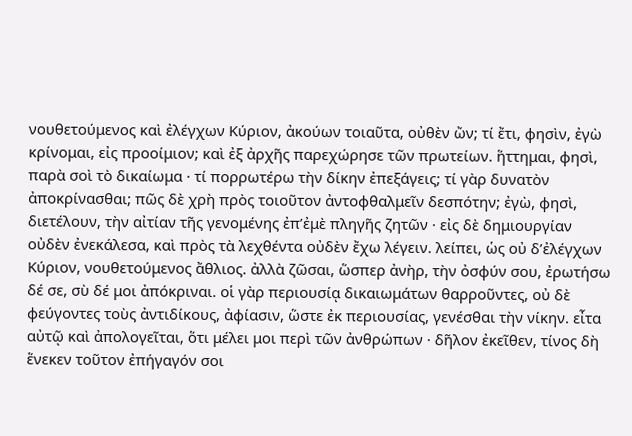νουθετούμενος καὶ ἐλέγχων Κύριον, ἀκούων τοιαῦτα, οὐθὲν ὤν; τί ἔτι, φησὶν, ἐγὼ κρίνομαι, εἰς προοίμιον; καὶ ἐξ ἀρχῆς παρεχώρησε τῶν πρωτείων. ἥττημαι, φησὶ, παρὰ σοὶ τὸ δικαίωμα · τί πορρωτέρω τὴν δίκην ἐπεξάγεις; τί γὰρ δυνατὸν ἀποκρίνασθαι; πῶς δὲ χρὴ πρὸς τοιοῦτον ἀντοφθαλμεῖν δεσπότην; ἐγὼ, φησὶ, διετέλουν, τὴν αἰτίαν τῆς γενομένης ἐπ’ἐμὲ πληγῆς ζητῶν · εἰς δὲ δημιουργίαν οὐδὲν ἐνεκάλεσα, καὶ πρὸς τὰ λεχθέντα οὐδὲν ἔχω λέγειν. λείπει, ὡς οὐ δ’ἐλέγχων Κύριον, νουθετούμενος ἄθλιος. ἀλλὰ ζῶσαι, ὥσπερ ἀνὴρ, τὴν ὀσφύν σου, ἐρωτήσω δέ σε, σὺ δέ μοι ἀπόκριναι. οἱ γὰρ περιουσίᾳ δικαιωμάτων θαρροῦντες, οὐ δὲ φεύγοντες τοὺς ἀντιδίκους, ἀφίασιν, ὥστε ἐκ περιουσίας, γενέσθαι τὴν νίκην. εἶτα αὐτῷ καὶ ἀπολογεῖται, ὅτι μέλει μοι περὶ τῶν ἀνθρώπων · δῆλον ἐκεῖθεν, τίνος δὴ ἕνεκεν τοῦτον ἐπήγαγόν σοι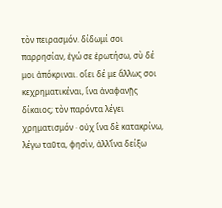τὸν πειρασμόν. δίδωμί σοι παρρησίαν, ἐγώ σε ἐρωτήσω, σὺ δέ μοι ἀπόκριναι. οἴει δέ με ἄλλως σοι κεχρηματικέναι, ἵνα ἀναφανῇς δίκαιος; τὸν παρόντα λέγει χρηματισμόν · οὐχ ἵνα δὲ κατακρίνω, λέγω ταῦτα, φησὶν, ἀλλ’ἵνα δείξω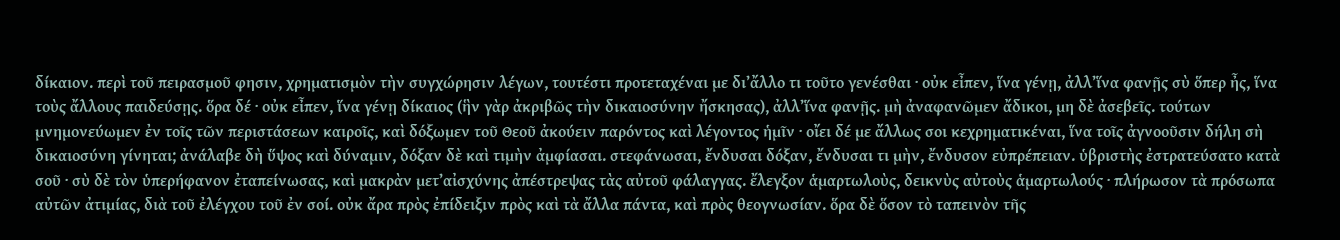δίκαιον. περὶ τοῦ πειρασμοῦ φησιν, χρηματισμὸν τὴν συγχώρησιν λέγων, τουτέστι προτεταχέναι με δι’ἄλλο τι τοῦτο γενέσθαι · οὐκ εἶπεν, ἵνα γένῃ, ἀλλ’ἵνα φανῇς σὺ ὅπερ ἦς, ἵνα τοὺς ἄλλους παιδεύσῃς. ὅρα δέ · οὐκ εἶπεν, ἵνα γένῃ δίκαιος (ἣν γὰρ ἀκριβῶς τὴν δικαιοσύνην ἤσκησας), ἀλλ’ἵνα φανῇς. μὴ ἀναφανῶμεν ἄδικοι, μη δὲ ἀσεβεῖς. τούτων μνημονεύωμεν ἐν τοῖς τῶν περιστάσεων καιροῖς, καὶ δόξωμεν τοῦ Θεοῦ ἀκούειν παρόντος καὶ λέγοντος ἡμῖν · οἴει δέ με ἄλλως σοι κεχρηματικέναι, ἵνα τοῖς ἀγνοοῦσιν δήλη σὴ δικαιοσύνη γίνηται; ἀνάλαβε δὴ ὕψος καὶ δύναμιν, δόξαν δὲ καὶ τιμὴν ἀμφίασαι. στεφάνωσαι, ἔνδυσαι δόξαν, ἔνδυσαι τι μὴν, ἔνδυσον εὐπρέπειαν. ὑβριστὴς ἐστρατεύσατο κατὰ σοῦ · σὺ δὲ τὸν ὑπερήφανον ἐταπείνωσας, καὶ μακρὰν μετ’αἰσχύνης ἀπέστρεψας τὰς αὐτοῦ φάλαγγας. ἔλεγξον ἁμαρτωλοὺς, δεικνὺς αὐτοὺς ἁμαρτωλούς · πλήρωσον τὰ πρόσωπα αὐτῶν ἀτιμίας, διὰ τοῦ ἐλέγχου τοῦ ἐν σοί. οὐκ ἄρα πρὸς ἐπίδειξιν πρὸς καὶ τὰ ἄλλα πάντα, καὶ πρὸς θεογνωσίαν. ὅρα δὲ ὅσον τὸ ταπεινὸν τῆς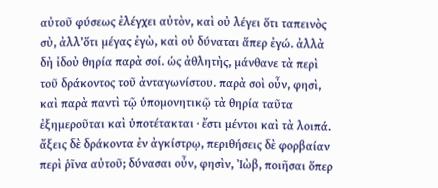αὐτοῦ φύσεως ἐλέγχει αὐτὸν, καὶ οὐ λέγει ὅτι ταπεινὸς σὺ, ἀλλ’ὅτι μέγας ἐγὼ, καὶ οὐ δύναται ἅπερ ἐγώ. ἀλλὰ δὴ ἰδοὺ θηρία παρὰ σοί. ὡς ἀθλητὴς, μάνθανε τὰ περὶ τοῦ δράκοντος τοῦ ἀνταγωνίστου. παρὰ σοὶ οὖν, φησὶ, καὶ παρὰ παντὶ τῷ ὑπομονητικῷ τὰ θηρία ταῦτα ἐξημεροῦται καὶ ὑποτέτακται · ἔστι μέντοι καὶ τὰ λοιπά. ἄξεις δὲ δράκοντα ἐν ἀγκίστρῳ, περιθήσεις δὲ φορβαίαν περὶ ῥῖνα αὐτοῦ; δύνασαι οὖν, φησὶν, Ἰὼβ, ποιῆσαι ὅπερ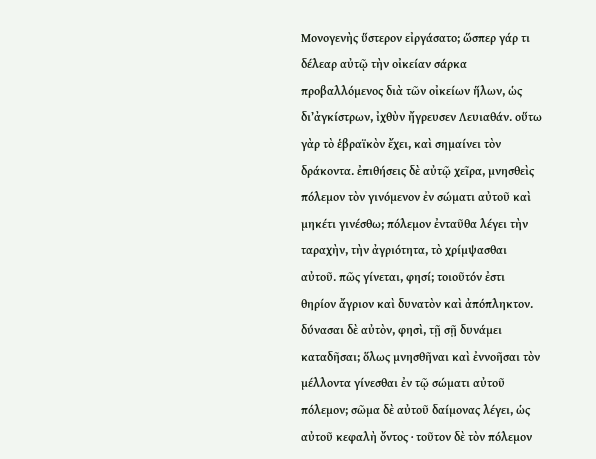Μονογενὴς ὕστερον εἰργάσατο; ὥσπερ γάρ τι δέλεαρ αὐτῷ τὴν οἰκείαν σάρκα προβαλλόμενος διὰ τῶν οἰκείων ἥλων, ὡς δι’ἀγκίστρων, ἰχθὺν ἤγρευσεν Λευιαθάν. οὕτω γὰρ τὸ ἑβραϊκὸν ἔχει, καὶ σημαίνει τὸν δράκοντα. ἐπιθήσεις δὲ αὐτῷ χεῖρα, μνησθεὶς πόλεμον τὸν γινόμενον ἐν σώματι αὐτοῦ καὶ μηκέτι γινέσθω; πόλεμον ἐνταῦθα λέγει τὴν ταραχὴν, τὴν ἀγριότητα, τὸ χρίμψασθαι αὐτοῦ. πῶς γίνεται, φησί; τοιοῦτόν ἐστι θηρίον ἄγριον καὶ δυνατὸν καὶ ἀπόπληκτον. δύνασαι δὲ αὐτὸν, φησὶ, τῇ σῇ δυνάμει καταδῆσαι; ὅλως μνησθῆναι καὶ ἐννοῆσαι τὸν μέλλοντα γίνεσθαι ἐν τῷ σώματι αὐτοῦ πόλεμον; σῶμα δὲ αὐτοῦ δαίμονας λέγει, ὡς αὐτοῦ κεφαλὴ ὄντος · τοῦτον δὲ τὸν πόλεμον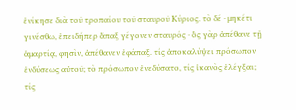ἐνίκησε διὰ τοῦ τροπαίου τοῦ σταυροῦ Κύριος. τὸ δέ · μηκέτι γινέσθω, ἐπειδήπερ ἅπαξ γέγονεν σταυρός · ὃς γὰρ ἀπέθανε τῇ ἁμαρτίᾳ, φησὶν, ἀπέθανεν ἐφάπαξ. τίς ἀποκαλύψει πρόσωπον ἐνδύσεως αὐτοῦ; τὸ πρόσωπον ἐνεδύσατο, τίς ἱκανὸς ἐλέγξαι; τίς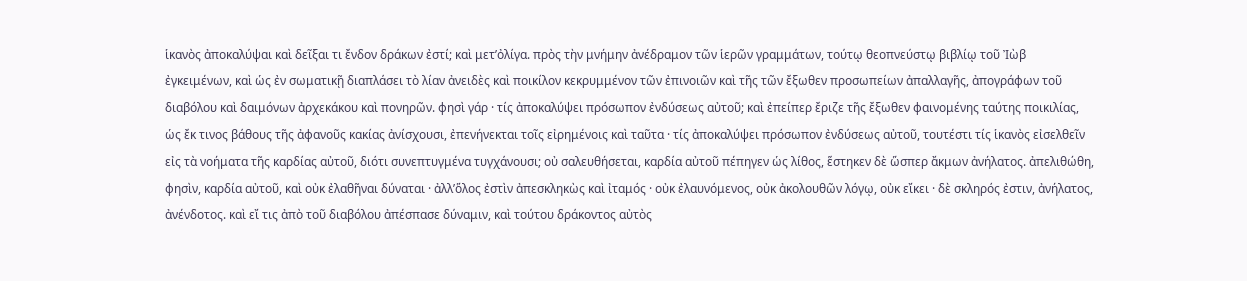ἱκανὸς ἀποκαλύψαι καὶ δεῖξαι τι ἔνδον δράκων ἐστί; καὶ μετ’ὀλίγα. πρὸς τὴν μνήμην ἀνέδραμον τῶν ἱερῶν γραμμάτων, τούτῳ θεοπνεύστῳ βιβλίῳ τοῦ Ἰὼβ ἐγκειμένων, καὶ ὡς ἐν σωματικῇ διαπλάσει τὸ λίαν ἀνειδὲς καὶ ποικίλον κεκρυμμένον τῶν ἐπινοιῶν καὶ τῆς τῶν ἔξωθεν προσωπείων ἀπαλλαγῆς, ἀπογράφων τοῦ διαβόλου καὶ δαιμόνων ἀρχεκάκου καὶ πονηρῶν. φησὶ γάρ · τίς ἀποκαλύψει πρόσωπον ἐνδύσεως αὐτοῦ; καὶ ἐπείπερ ἔριζε τῆς ἔξωθεν φαινομένης ταύτης ποικιλίας, ὡς ἔκ τινος βάθους τῆς ἀφανοῦς κακίας ἀνίσχουσι, ἐπενήνεκται τοῖς εἰρημένοις καὶ ταῦτα · τίς ἀποκαλύψει πρόσωπον ἐνδύσεως αὐτοῦ, τουτέστι τίς ἱκανὸς εἰσελθεῖν εἰς τὰ νοήματα τῆς καρδίας αὐτοῦ, διότι συνεπτυγμένα τυγχάνουσι; οὐ σαλευθήσεται, καρδία αὐτοῦ πέπηγεν ὡς λίθος, ἕστηκεν δὲ ὥσπερ ἄκμων ἀνήλατος. ἀπελιθώθη, φησὶν, καρδία αὐτοῦ, καὶ οὐκ ἐλαθῆναι δύναται · ἀλλ’ὅλος ἐστὶν ἀπεσκληκὼς καὶ ἰταμός · οὐκ ἐλαυνόμενος, οὐκ ἀκολουθῶν λόγῳ, οὐκ εἴκει · δὲ σκληρός ἐστιν, ἀνήλατος, ἀνένδοτος. καὶ εἴ τις ἀπὸ τοῦ διαβόλου ἀπέσπασε δύναμιν, καὶ τούτου δράκοντος αὐτὸς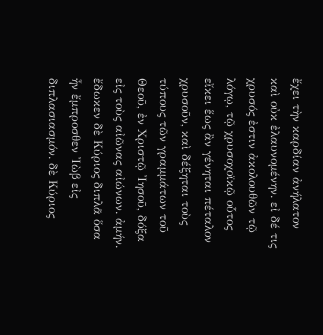ἔχει τὴν καρδίαν ἀνήλατον καὶ οὐκ ἐλαυνομένην. εἰ δέ τις χρυσός ἐστιν ἀκολουθῶν τῷ λόγῳ, τῷ χρυσοχοϊκῷ οὗτος εἴκει ἕως ἂν γένηται πέταλον χρυσοῦν, καὶ δέξηται τοὺς τύπους τῶν γραμμάτων τοῦ Θεοῦ, ἐν Χριστῷ Ἰησοῦ, δόξα εἰς τοὺς αἰῶνας αἰώνων. ἀμήν. ἔδωκεν δὲ Κύριος διπλᾶ ὅσα ἦν ἔμπροσθεν Ἰὼβ εἰς διπλασιασμόν. δὲ Κύριος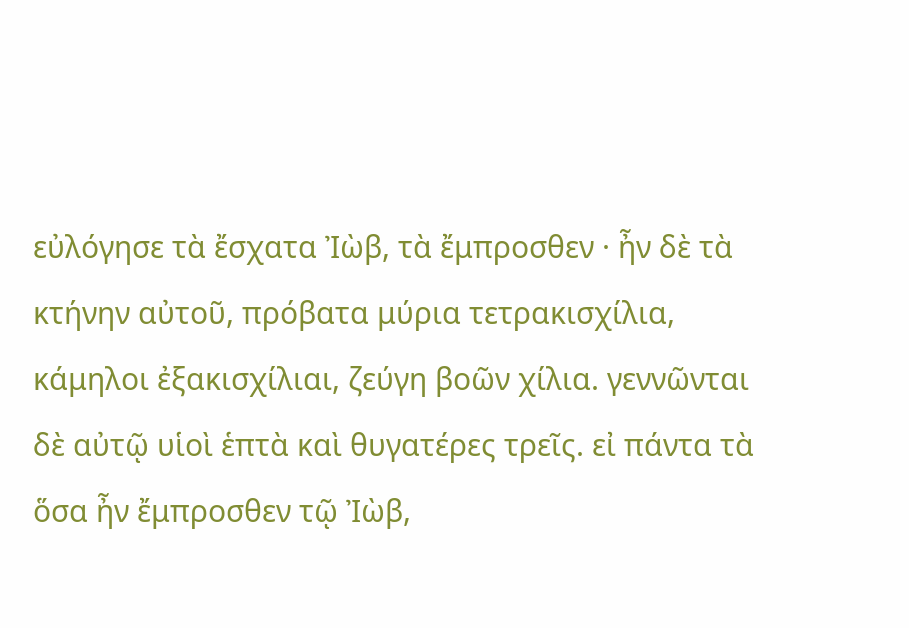εὐλόγησε τὰ ἔσχατα Ἰὼβ, τὰ ἔμπροσθεν · ἦν δὲ τὰ κτήνην αὐτοῦ, πρόβατα μύρια τετρακισχίλια, κάμηλοι ἐξακισχίλιαι, ζεύγη βοῶν χίλια. γεννῶνται δὲ αὐτῷ υἱοὶ ἑπτὰ καὶ θυγατέρες τρεῖς. εἰ πάντα τὰ ὅσα ἦν ἔμπροσθεν τῷ Ἰὼβ,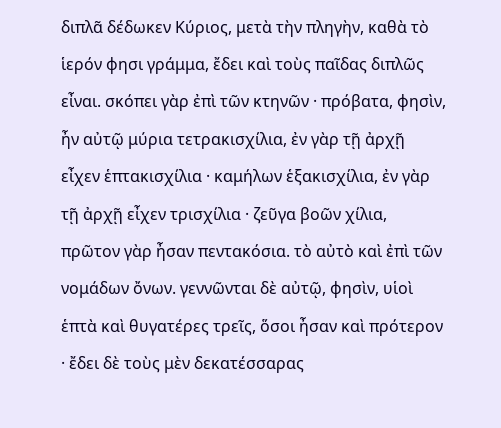διπλᾶ δέδωκεν Κύριος, μετὰ τὴν πληγὴν, καθὰ τὸ ἱερόν φησι γράμμα, ἔδει καὶ τοὺς παῖδας διπλῶς εἶναι. σκόπει γὰρ ἐπὶ τῶν κτηνῶν · πρόβατα, φησὶν, ἦν αὐτῷ μύρια τετρακισχίλια, ἐν γὰρ τῇ ἀρχῇ εἶχεν ἑπτακισχίλια · καμήλων ἑξακισχίλια, ἐν γὰρ τῇ ἀρχῇ εἶχεν τρισχίλια · ζεῦγα βοῶν χίλια, πρῶτον γὰρ ἦσαν πεντακόσια. τὸ αὐτὸ καὶ ἐπὶ τῶν νομάδων ὄνων. γεννῶνται δὲ αὐτῷ, φησὶν, υἱοὶ ἑπτὰ καὶ θυγατέρες τρεῖς, ὅσοι ἦσαν καὶ πρότερον · ἔδει δὲ τοὺς μὲν δεκατέσσαρας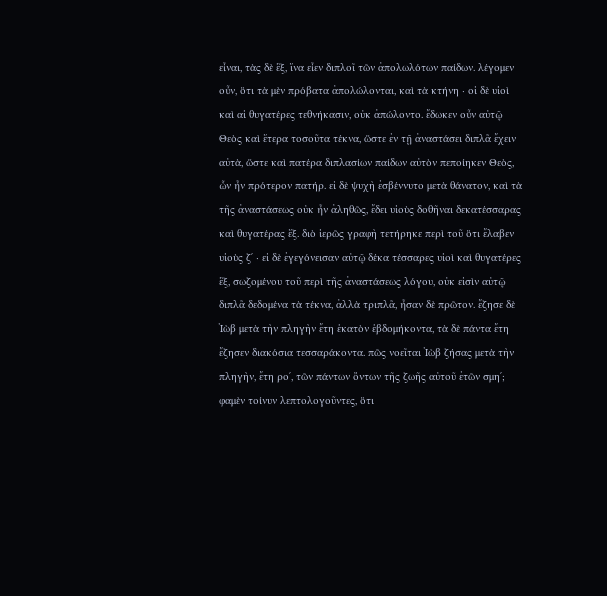εἶναι, τὰς δὲ ἓξ, ἵνα εἶεν διπλοῖ τῶν ἀπολωλότων παίδων. λέγομεν οὖν, ὅτι τὰ μὲν πρόβατα ἀπολώλονται, καὶ τὰ κτήνη · οἱ δὲ υἱοὶ καὶ αἱ θυγατέρες τεθνήκασιν, οὐκ ἀπώλοντο. ἔδωκεν οὖν αὐτῷ Θεὸς καὶ ἕτερα τοσοῦτα τέκνα, ὥστε ἐν τῇ ἀναστάσει διπλᾶ ἔχειν αὐτὰ, ὥστε καὶ πατέρα διπλασίων παίδων αὐτὸν πεποίηκεν Θεὸς, ὧν ἦν πρότερον πατήρ. εἰ δὲ ψυχὴ ἐσβέννυτο μετὰ θάνατον, καὶ τὰ τῆς ἀναστάσεως οὐκ ἦν ἀληθῶς, ἔδει υἱοὺς δοθῆναι δεκατέσσαρας καὶ θυγατέρας ἕξ. διὸ ἱερῶς γραφὴ τετήρηκε περὶ τοῦ ὅτι ἔλαβεν υἱοὺς ζʹ · εἰ δὲ ἐγεγόνεισαν αὐτῷ δέκα τέσσαρες υἱοὶ καὶ θυγατέρες ἓξ, σωζομένου τοῦ περὶ τῆς ἀναστάσεως λόγου, οὐκ εἰσὶν αὐτῷ διπλᾶ δεδομένα τὰ τέκνα, ἀλλὰ τριπλᾶ, ἦσαν δὲ πρῶτον. ἔζησε δὲ Ἰὼβ μετὰ τὴν πληγὴν ἔτη ἑκατὸν ἑβδομήκοντα, τὰ δὲ πάντα ἔτη ἔζησεν διακόσια τεσσαράκοντα. πῶς νοεῖται Ἰὼβ ζήσας μετὰ τὴν πληγὴν, ἔτη ροʹ, τῶν πάντων ὄντων τῆς ζωῆς αὐτοῦ ἐτῶν σμηʹ; φαμὲν τοίνυν λεπτολογοῦντες, ὅτι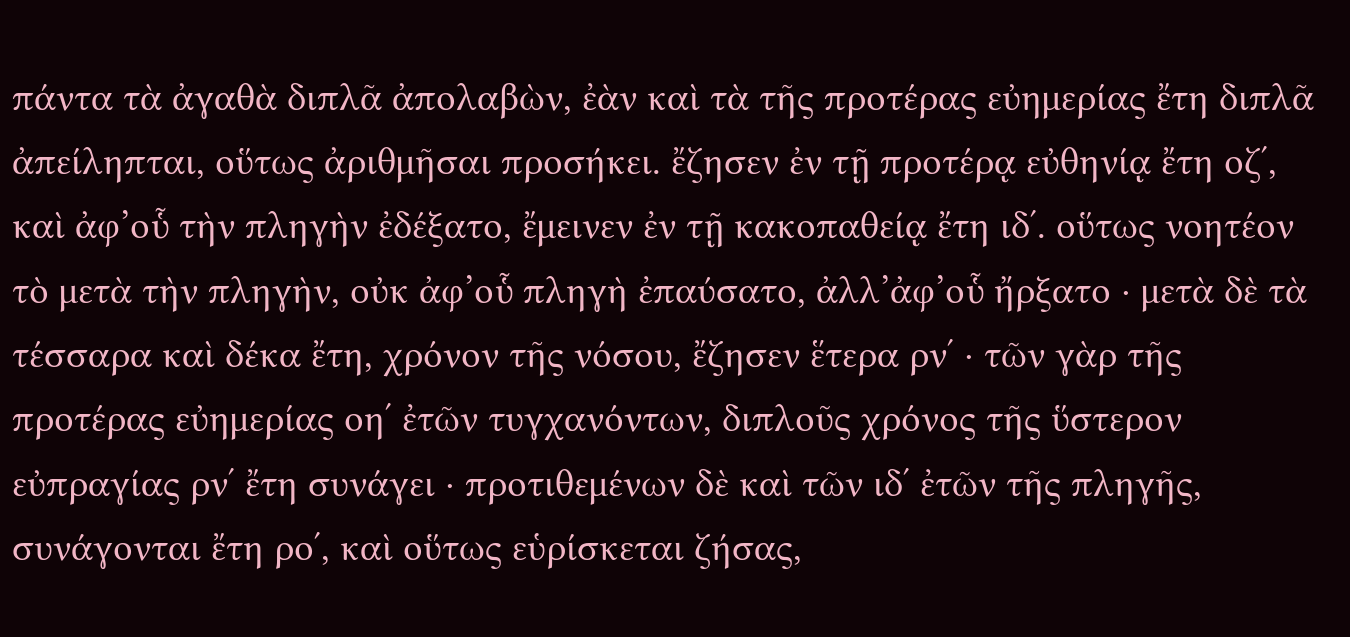πάντα τὰ ἀγαθὰ διπλᾶ ἀπολαβὼν, ἐὰν καὶ τὰ τῆς προτέρας εὐημερίας ἔτη διπλᾶ ἀπείληπται, οὕτως ἀριθμῆσαι προσήκει. ἔζησεν ἐν τῇ προτέρᾳ εὐθηνίᾳ ἔτη οζʹ, καὶ ἀφ’οὗ τὴν πληγὴν ἐδέξατο, ἔμεινεν ἐν τῇ κακοπαθείᾳ ἔτη ιδʹ. οὕτως νοητέον τὸ μετὰ τὴν πληγὴν, οὐκ ἀφ’οὗ πληγὴ ἐπαύσατο, ἀλλ’ἀφ’οὗ ἤρξατο · μετὰ δὲ τὰ τέσσαρα καὶ δέκα ἔτη, χρόνον τῆς νόσου, ἔζησεν ἕτερα ρνʹ · τῶν γὰρ τῆς προτέρας εὐημερίας οηʹ ἐτῶν τυγχανόντων, διπλοῦς χρόνος τῆς ὕστερον εὐπραγίας ρνʹ ἔτη συνάγει · προτιθεμένων δὲ καὶ τῶν ιδʹ ἐτῶν τῆς πληγῆς, συνάγονται ἔτη ροʹ, καὶ οὕτως εὑρίσκεται ζήσας,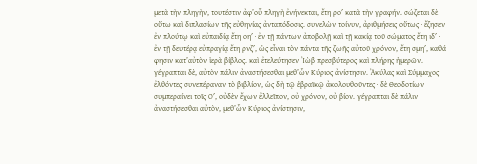μετὰ τὴν πληγὴν, τουτέστιν ἀφ’οὗ πληγὴ ἐνήνεκται, ἔτη ροʹ κατὰ τὴν γραφήν. σώζεται δὲ οὕτω καὶ διπλασίων τῆς εὐθηνίας ἀνταπόδοσις. συνελὼν τοίνυν, ἀριθμήσεις οὕτως · ἔζησεν ἐν πλούτῳ καὶ εὐπαιδίᾳ ἔτη οηʹ · ἐν τῇ πάντων ἀποβολῇ καὶ τῇ κακίᾳ τοῦ σώματος ἔτη ιδʹ · ἐν τῇ δευτέρᾳ εὐπραγίᾳ ἔτη ρνζʹ, ὡς εἶναι τὸν πάντα τῆς ζωῆς αὐτοῦ χρόνον, ἔτη σμηʹ, καθά φησιν κατ’αὐτὸν ἱερὰ βίβλος. καὶ ἐτελεύτησεν Ἰὼβ πρεσβύτερος καὶ πλήρης ἡμερῶν. γέγραπται δὲ, αὐτὸν πάλιν ἀναστήσεσθαι μεθ’ὧν Κύριος ἀνίστησιν. Ἀκύλας καὶ Σύμμαχος ἐλθόντες συνεπέραναν τὸ βιβλίον, ὡς δὴ τῷ ἑβραϊκῷ ἀκολουθοῦντες · δὲ Θεοδοτίων συμπεραίνει τοῖς Οʹ, οὐδὲν ἔχων ἐλλεῖπον, οὐ χρόνον, οὐ βίον. γέγραπται δὲ πάλιν ἀναστήσεσθαι αὐτὸν, μεθ’ὧν Κύριος ἀνίστησιν,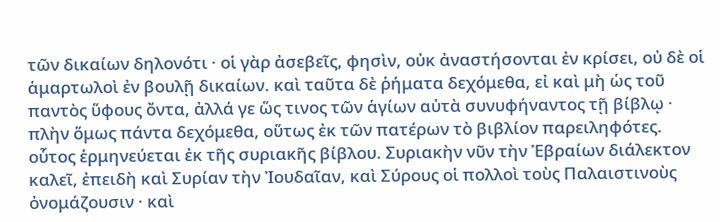τῶν δικαίων δηλονότι · οἱ γὰρ ἀσεβεῖς, φησὶν, οὐκ ἀναστήσονται ἐν κρίσει, οὐ δὲ οἱ ἁμαρτωλοὶ ἐν βουλῇ δικαίων. καὶ ταῦτα δὲ ῥήματα δεχόμεθα, εἰ καὶ μὴ ὡς τοῦ παντὸς ὕφους ὄντα, ἀλλά γε ὥς τινος τῶν ἁγίων αὐτὰ συνυφήναντος τῇ βίβλῳ · πλὴν ὅμως πάντα δεχόμεθα, οὕτως ἐκ τῶν πατέρων τὸ βιβλίον παρειληφότες. οὗτος ἑρμηνεύεται ἐκ τῆς συριακῆς βίβλου. Συριακὴν νῦν τὴν Ἑβραίων διάλεκτον καλεῖ, ἐπειδὴ καὶ Συρίαν τὴν Ἰουδαῖαν, καὶ Σύρους οἱ πολλοὶ τοὺς Παλαιστινοὺς ὀνομάζουσιν · καὶ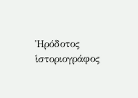Ἡρόδοτος ἱστοριογράφος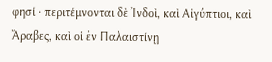φησί · περιτέμνονται δὲ Ἰνδοὶ, καὶ Αἰγύπτιοι, καὶ Ἄραβες, καὶ οἱ ἐν Παλαιστίνῃ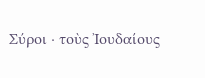Σύροι · τοὺς Ἰουδαίους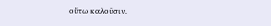οὕτω καλοῦσιν.